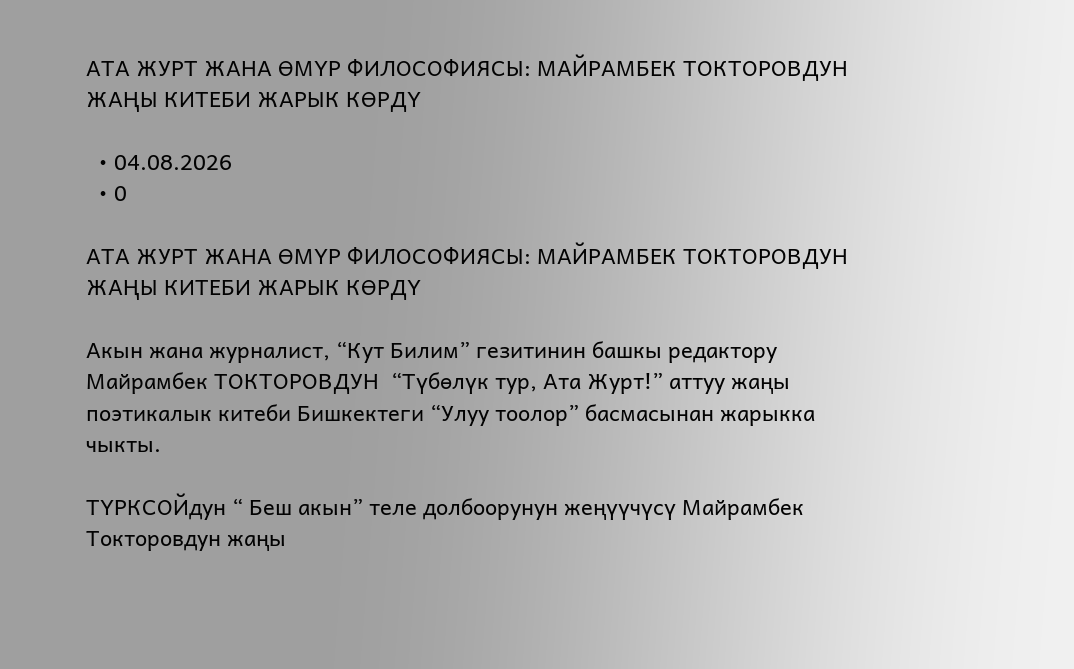АТА ЖУРТ ЖАНА ӨМҮР ФИЛОСОФИЯСЫ: МАЙРАМБЕК ТОКТОРОВДУН ЖАҢЫ КИТЕБИ ЖАРЫК КӨРДҮ

  • 04.08.2026
  • 0

АТА ЖУРТ ЖАНА ӨМҮР ФИЛОСОФИЯСЫ: МАЙРАМБЕК ТОКТОРОВДУН ЖАҢЫ КИТЕБИ ЖАРЫК КӨРДҮ

Акын жана журналист, “Кут Билим” гезитинин башкы редактору Майрамбек ТОКТОРОВДУН  “Түбөлүк тур, Ата Журт!” аттуу жаңы поэтикалык китеби Бишкектеги “Улуу тоолор” басмасынан жарыкка чыкты.

ТҮРКСОЙдун “ Беш акын” теле долбоорунун жеңүүчүсү Майрамбек Токторовдун жаңы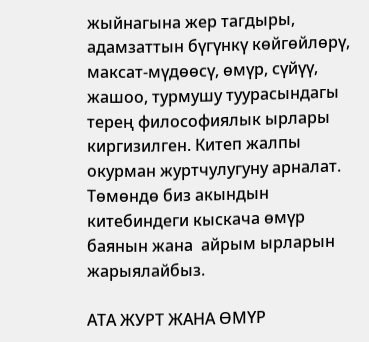жыйнагына жер тагдыры, адамзаттын бүгүнкү көйгөйлөрү, максат-мүдөөсү, өмүр, сүйүү, жашоо, турмушу туурасындагы терең философиялык ырлары киргизилген. Китеп жалпы окурман журтчулугуну арналат. Төмөндө биз акындын китебиндеги кыскача өмүр баянын жана  айрым ырларын жарыялайбыз.

АТА ЖУРТ ЖАНА ӨМҮР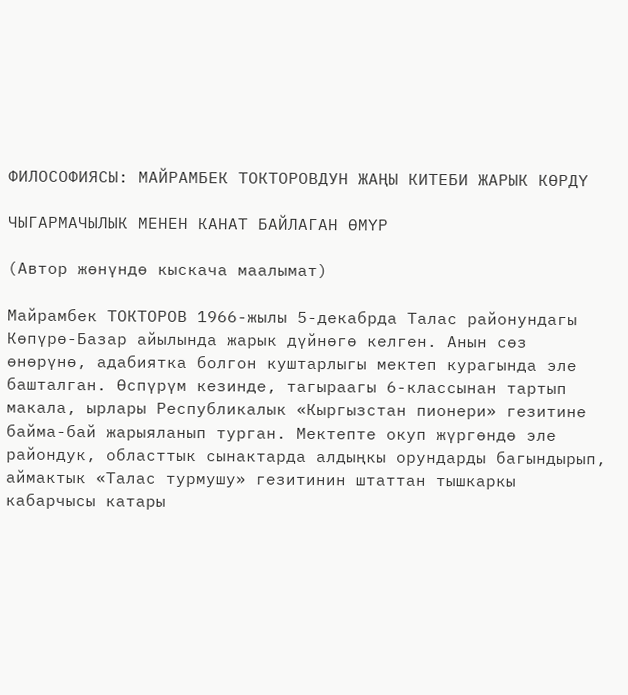ФИЛОСОФИЯСЫ: МАЙРАМБЕК ТОКТОРОВДУН ЖАҢЫ КИТЕБИ ЖАРЫК КӨРДҮ

ЧЫГАРМАЧЫЛЫК МЕНЕН КАНАТ БАЙЛАГАН ӨМҮР

(Автор жөнүндө кыскача маалымат)

Майрамбек ТОКТОРОВ 1966-жылы 5-декабрда Талас районундагы Көпүрө-Базар айылында жарык дүйнөгө келген. Анын сөз өнөрүнө, адабиятка болгон куштарлыгы мектеп курагында эле башталган. Өспүрүм кезинде, тагыраагы 6-классынан тартып  макала, ырлары Республикалык «Кыргызстан пионери» гезитине байма-бай жарыяланып турган. Мектепте окуп жүргөндө эле райондук, областтык сынактарда алдыңкы орундарды багындырып, аймактык «Талас турмушу» гезитинин штаттан тышкаркы кабарчысы катары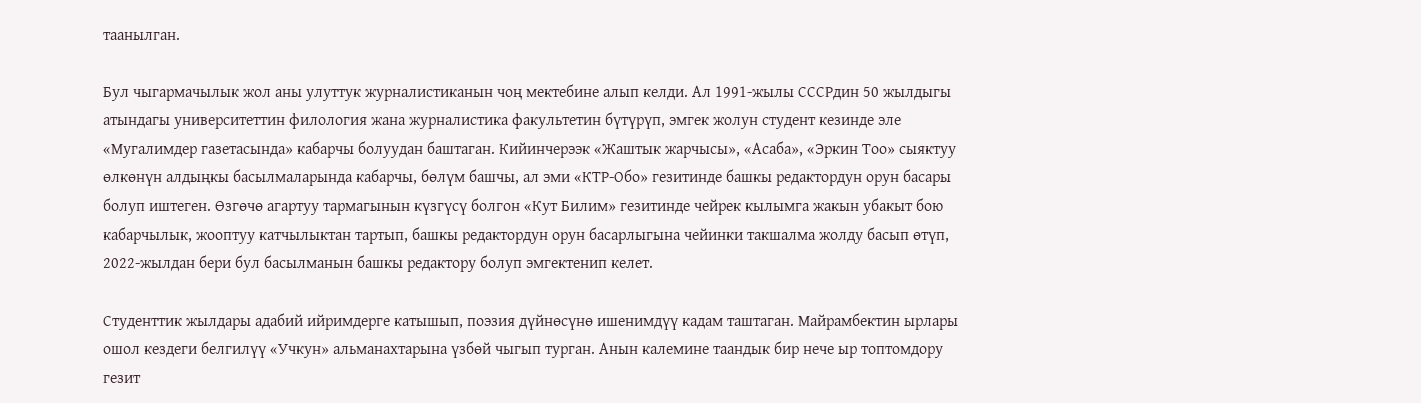таанылган.

Бул чыгармачылык жол аны улуттук журналистиканын чоң мектебине алып келди. Ал 1991-жылы СССРдин 50 жылдыгы атындагы университеттин филология жана журналистика факультетин бүтүрүп, эмгек жолун студент кезинде эле «Мугалимдер газетасында» кабарчы болуудан баштаган. Кийинчерээк «Жаштык жарчысы», «Асаба», «Эркин Тоо» сыяктуу өлкөнүн алдыңкы басылмаларында кабарчы, бөлүм башчы, ал эми «КТР-Обо» гезитинде башкы редактордун орун басары болуп иштеген. Өзгөчө агартуу тармагынын күзгүсү болгон «Кут Билим» гезитинде чейрек кылымга жакын убакыт бою кабарчылык, жооптуу катчылыктан тартып, башкы редактордун орун басарлыгына чейинки такшалма жолду басып өтүп, 2022-жылдан бери бул басылманын башкы редактору болуп эмгектенип келет.

Студенттик жылдары адабий ийримдерге катышып, поэзия дүйнөсүнө ишенимдүү кадам таштаган. Майрамбектин ырлары ошол кездеги белгилүү «Учкун» альманахтарына үзбөй чыгып турган. Анын калемине таандык бир нече ыр топтомдору гезит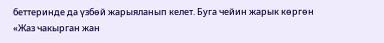беттеринде да үзбөй жарыяланып келет. Буга чейин жарык көргөн «Жаз чакырган жан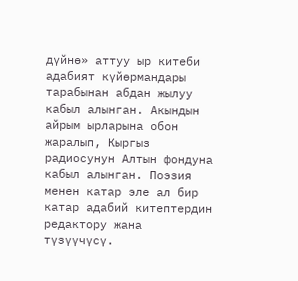дүйнө» аттуу ыр китеби адабият күйөрмандары тарабынан абдан жылуу кабыл алынган. Акындын айрым ырларына обон жаралып, Кыргыз радиосунун Алтын фондуна кабыл алынган. Поэзия менен катар эле ал бир катар адабий китептердин редактору жана түзүүчүсү.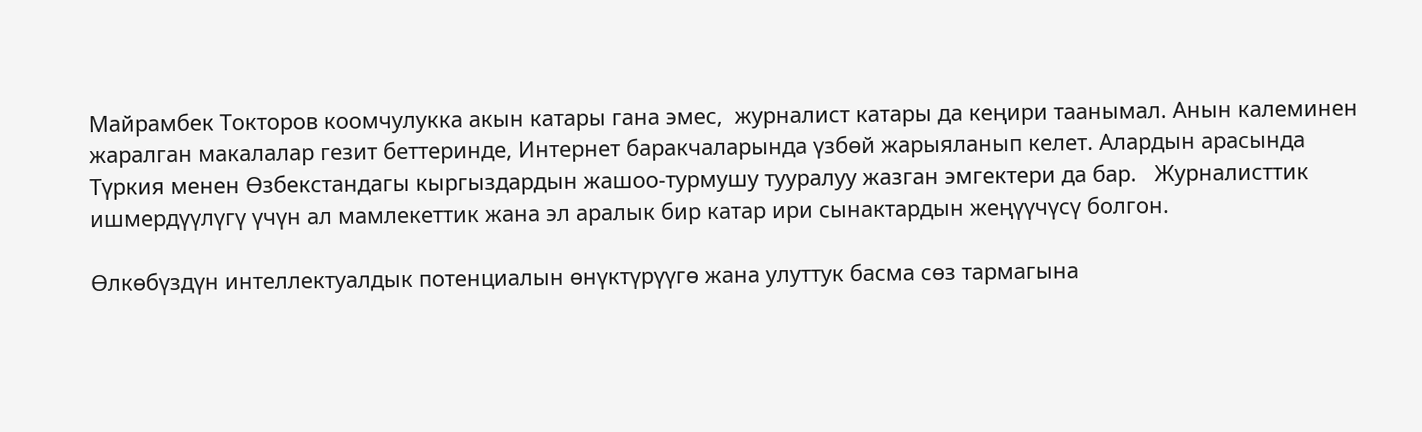Майрамбек Токторов коомчулукка акын катары гана эмес,  журналист катары да кеңири таанымал. Анын калеминен жаралган макалалар гезит беттеринде, Интернет баракчаларында үзбөй жарыяланып келет. Алардын арасында Түркия менен Өзбекстандагы кыргыздардын жашоо-турмушу тууралуу жазган эмгектери да бар.   Журналисттик ишмердүүлүгү үчүн ал мамлекеттик жана эл аралык бир катар ири сынактардын жеңүүчүсү болгон.

Өлкөбүздүн интеллектуалдык потенциалын өнүктүрүүгө жана улуттук басма сөз тармагына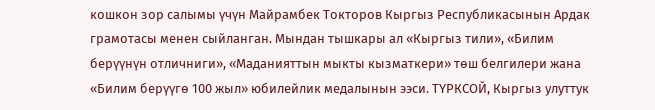кошкон зор салымы үчүн Майрамбек Токторов Кыргыз Республикасынын Ардак грамотасы менен сыйланган. Мындан тышкары ал «Кыргыз тили», «Билим берүүнүн отличниги», «Маданияттын мыкты кызматкери» төш белгилери жана «Билим берүүгө 100 жыл» юбилейлик медалынын ээси. ТҮРКСОЙ, Кыргыз улуттук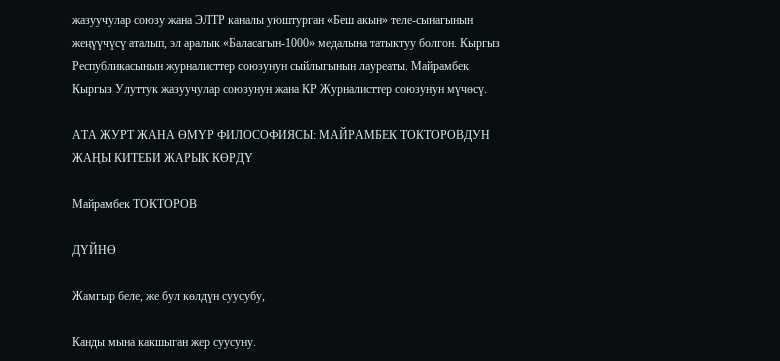жазуучулар союзу жана ЭЛТР каналы уюштурган «Беш акын» теле-сынагынын жеңүүчүсү аталып, эл аралык «Баласагын-1000» медалына татыктуу болгон. Кыргыз Республикасынын журналисттер союзунун сыйлыгынын лауреаты. Майрамбек Кыргыз Улуттук жазуучулар союзунун жана КР Журналисттер союзунун мүчөсү.

АТА ЖУРТ ЖАНА ӨМҮР ФИЛОСОФИЯСЫ: МАЙРАМБЕК ТОКТОРОВДУН ЖАҢЫ КИТЕБИ ЖАРЫК КӨРДҮ

Майрамбек ТОКТОРОВ

ДҮЙНӨ

Жамгыр беле, же бул көлдүн суусубу,

Канды мына какшыган жер суусуну.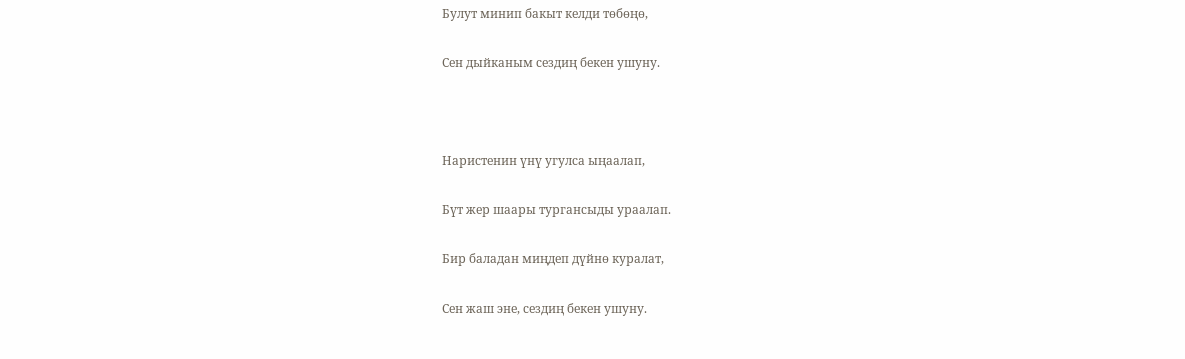Булут минип бакыт келди төбөңө,

Сен дыйканым сездиң бекен ушуну.



Наристенин үнү угулса ыңаалап,

Бүт жер шаары тургансыды ураалап.

Бир баладан миңдеп дүйнө куралат,

Сен жаш эне, сездиң бекен ушуну.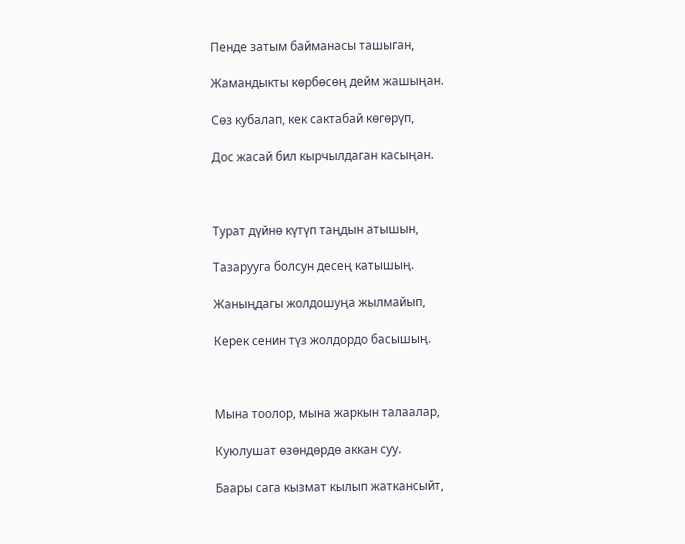Пенде затым байманасы ташыган,

Жамандыкты көрбөсөң дейм жашыңан.

Сөз кубалап, кек сактабай көгөрүп,

Дос жасай бил кырчылдаган касыңан.



Турат дүйнө күтүп таңдын атышын,

Тазарууга болсун десең катышың.

Жаныңдагы жолдошуңа жылмайып,

Керек сенин түз жолдордо басышың.



Мына тоолор, мына жаркын талаалар,

Куюлушат өзөндөрдө аккан суу.

Баары сага кызмат кылып жаткансыйт,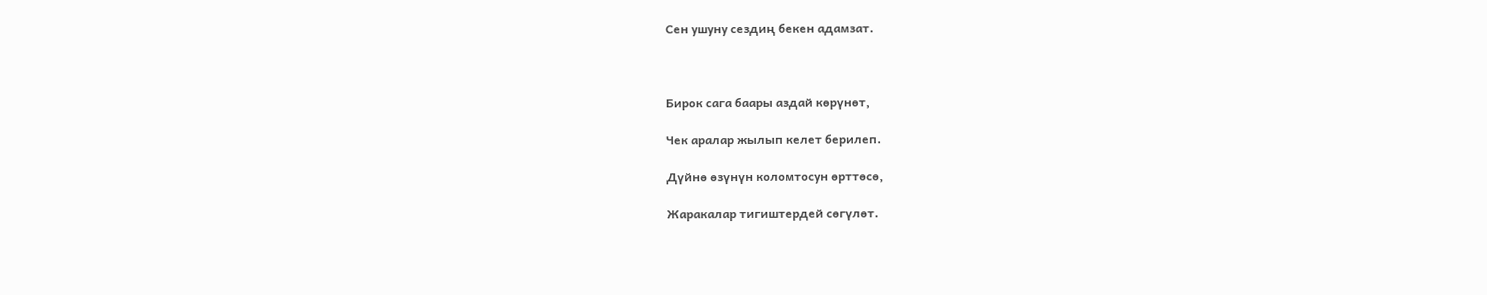Сен ушуну сездиң бекен адамзат.



Бирок сага баары аздай көрүнөт,

Чек аралар жылып келет берилеп.

Дүйнө өзүнүн коломтосун өрттөсө,

Жаракалар тигиштердей сөгүлөт.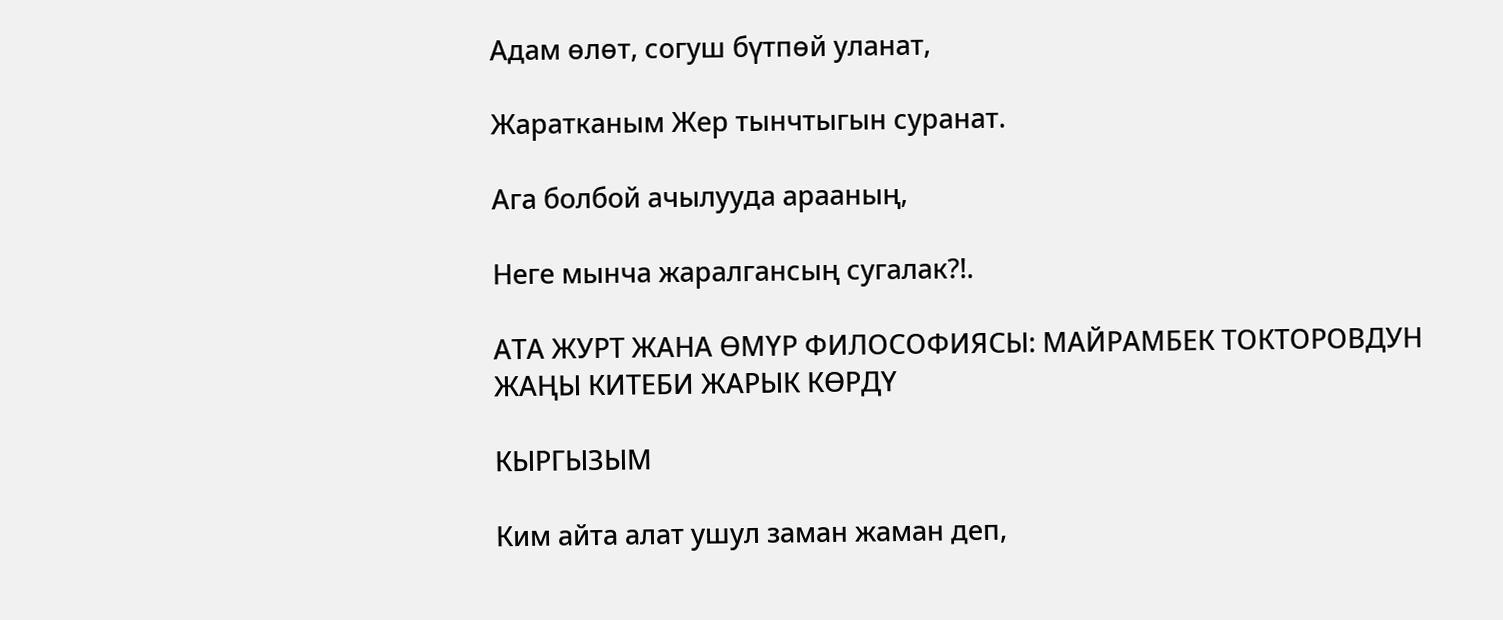Адам өлөт, согуш бүтпөй уланат,

Жаратканым Жер тынчтыгын суранат.

Ага болбой ачылууда арааның,

Неге мынча жаралгансың сугалак?!.

АТА ЖУРТ ЖАНА ӨМҮР ФИЛОСОФИЯСЫ: МАЙРАМБЕК ТОКТОРОВДУН ЖАҢЫ КИТЕБИ ЖАРЫК КӨРДҮ

КЫРГЫЗЫМ

Ким айта алат ушул заман жаман деп,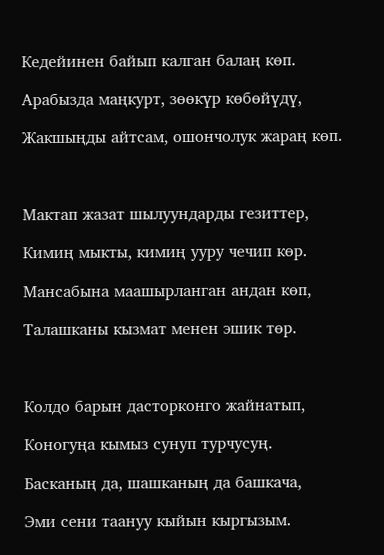Кедейинен байып калган балаң көп.

Арабызда маңкурт, зөөкүр көбөйүдү,

Жакшыңды айтсам, ошончолук жараң көп.



Мактап жазат шылуундарды гезиттер,

Кимиң мыкты, кимиң ууру чечип көр.

Мансабына маашырланган андан көп,

Талашканы кызмат менен эшик төр.



Колдо барын дасторконго жайнатып,

Коногуңа кымыз сунуп турчусуң.

Басканың да, шашканың да башкача,

Эми сени таануу кыйын кыргызым.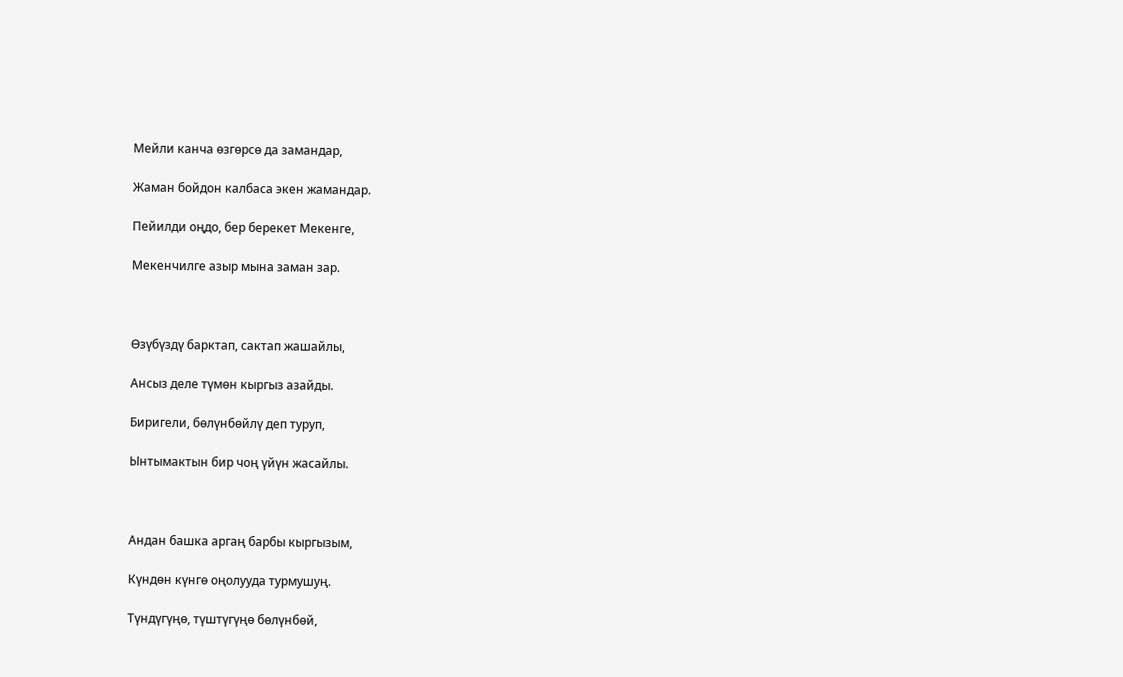Мейли канча өзгөрсө да замандар,

Жаман бойдон калбаса экен жамандар.

Пейилди оңдо, бер берекет Мекенге,

Мекенчилге азыр мына заман зар.



Өзүбүздү барктап, сактап жашайлы,

Ансыз деле түмөн кыргыз азайды.

Биригели, бөлүнбөйлү деп туруп,

Ынтымактын бир чоң үйүн жасайлы.



Андан башка аргаң барбы кыргызым,

Күндөн күнгө оңолууда турмушуң.

Түндүгүңө, түштүгүңө бөлүнбөй,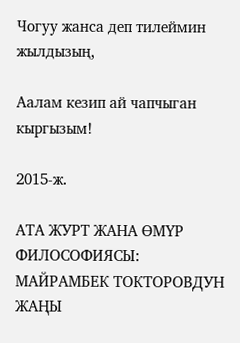Чогуу жанса деп тилеймин жылдызың,

Аалам кезип ай чапчыган кыргызым!

2015-ж.

АТА ЖУРТ ЖАНА ӨМҮР ФИЛОСОФИЯСЫ: МАЙРАМБЕК ТОКТОРОВДУН ЖАҢЫ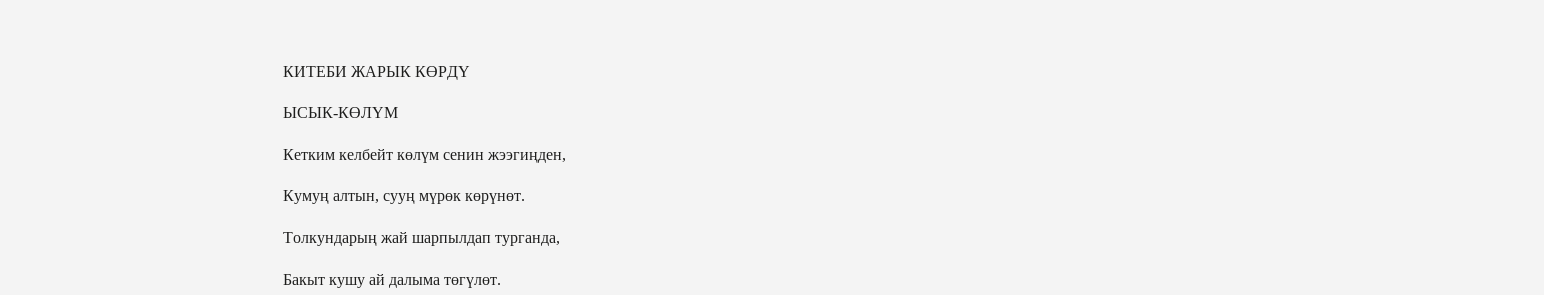КИТЕБИ ЖАРЫК КӨРДҮ

ЫСЫК-КӨЛҮМ

Кетким келбейт көлүм сенин жээгиңден,

Кумуң алтын, сууң мүрөк көрүнөт.

Толкундарың жай шарпылдап турганда,

Бакыт кушу ай далыма төгүлөт.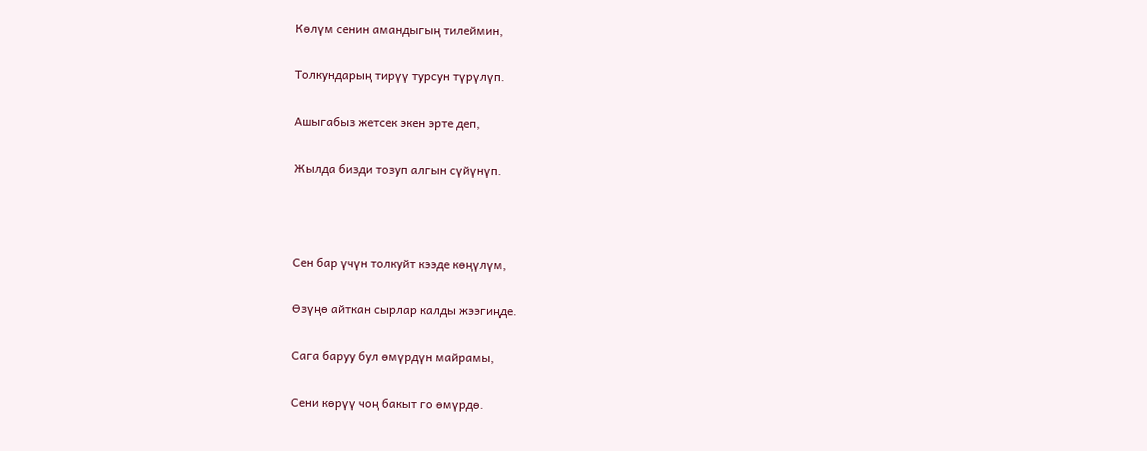Көлүм сенин амандыгың тилеймин,

Толкундарың тирүү турсун түрүлүп.

Ашыгабыз жетсек экен эрте деп,

Жылда бизди тозуп алгын сүйүнүп.



Сен бар үчүн толкуйт кээде көңүлүм,

Өзүңө айткан сырлар калды жээгиңде.

Сага баруу бул өмүрдүн майрамы,

Сени көрүү чоң бакыт го өмүрдө.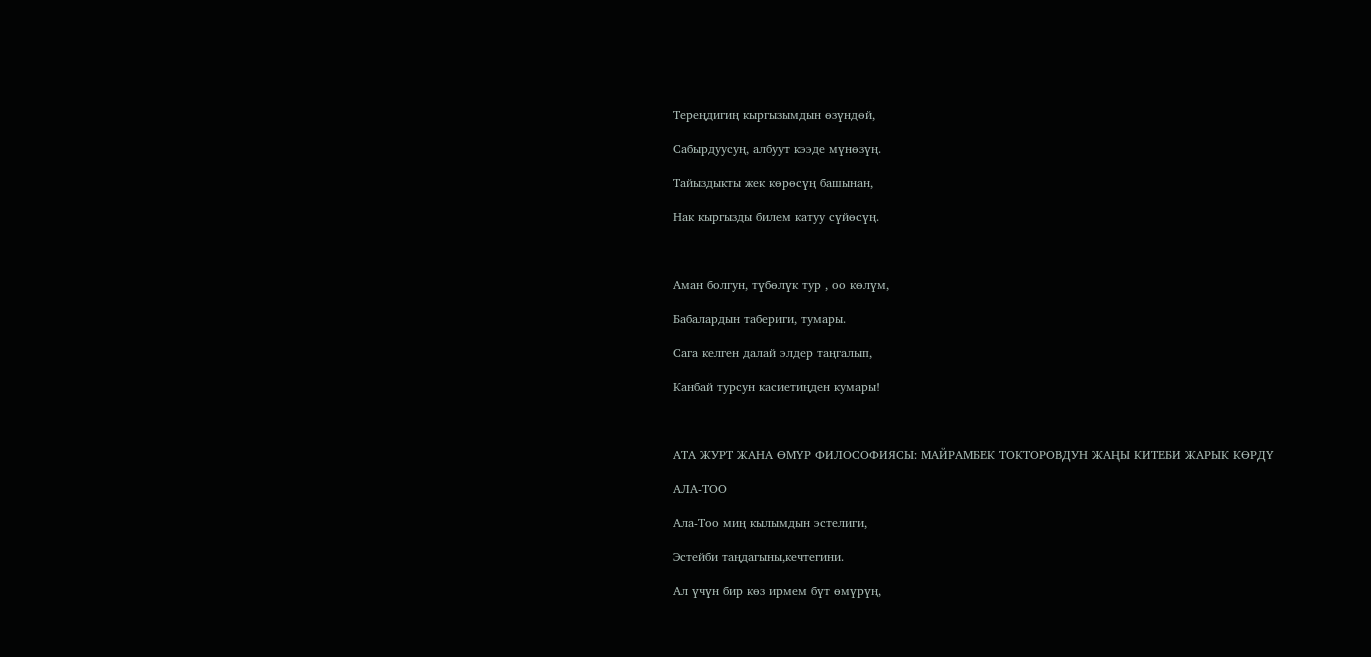Тереңдигиң кыргызымдын өзүндөй,

Сабырдуусуң, албуут кээде мүнөзүң.

Тайыздыкты жек көрөсүң башынан,

Нак кыргызды билем катуу сүйөсүң.



Аман болгун, түбөлүк тур , оо көлүм,

Бабалардын табериги, тумары.

Сага келген далай элдер таңгалып,

Канбай турсун касиетиңден кумары!



АТА ЖУРТ ЖАНА ӨМҮР ФИЛОСОФИЯСЫ: МАЙРАМБЕК ТОКТОРОВДУН ЖАҢЫ КИТЕБИ ЖАРЫК КӨРДҮ

АЛА-ТОО

Ала-Тоо миң кылымдын эстелиги,

Эстейби таңдагыны,кечтегини.

Ал үчүн бир көз ирмем бүт өмүрүң,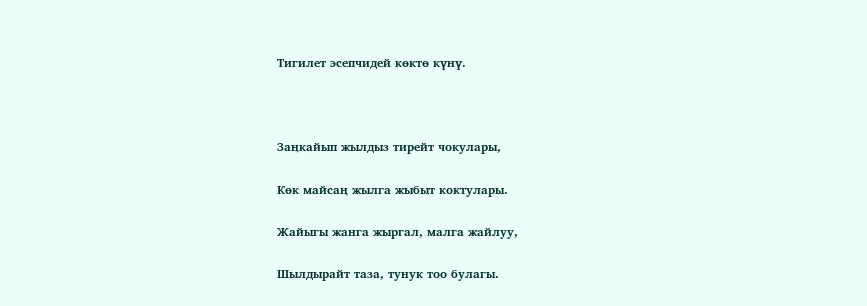Тигилет эсепчидей көктө күнү.



Заңкайып жылдыз тирейт чокулары,

Көк майсаң жылга жыбыт коктулары.

Жайыгы жанга жыргал, малга жайлуу,

Шылдырайт таза, тунук тоо булагы.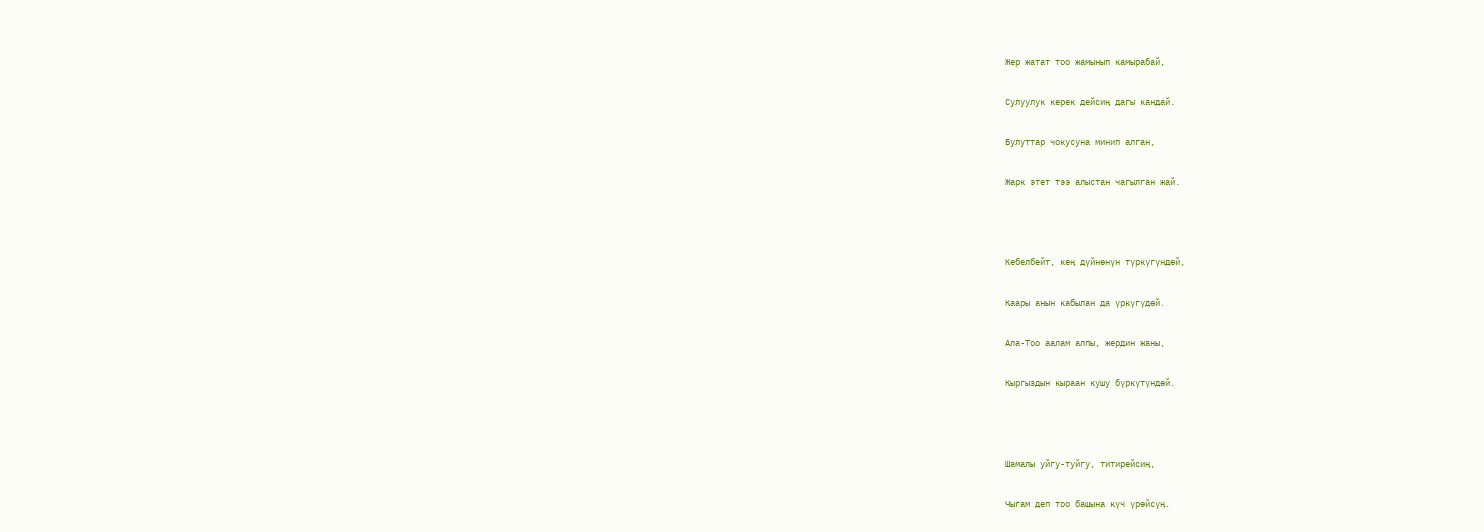Жер жатат тоо жамынып камырабай,

Сулуулук керек дейсиң дагы кандай.

Булуттар чокусуна минип алган,

Жарк этет тээ алыстан чагылган жай.



Кебелбейт, кең дүйнөнүн түркүгүндөй,

Каары анын кабылан да үркүгүдөй.

Ала-Тоо аалам алпы, жердин жаны,

Кыргыздын кыраан кушу бүркүтүндөй.



Шамалы уйгу-туйгу, титирейсиң,

Чыгам деп тоо башына күч үрөйсүң.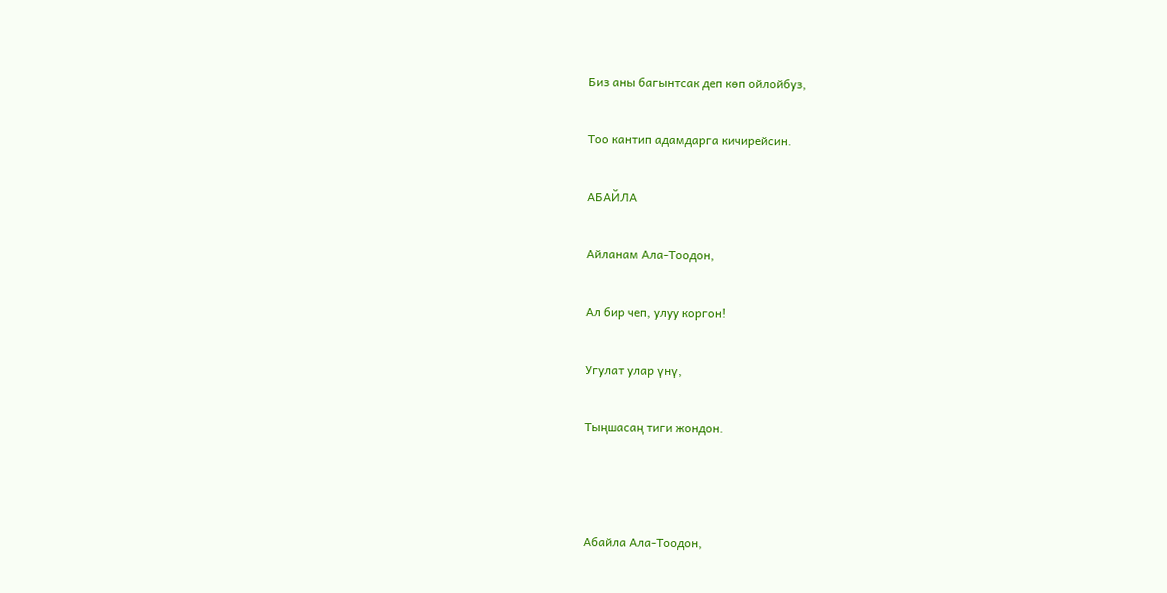Биз аны багынтсак деп көп ойлойбуз,

Тоо кантип адамдарга кичирейсин.

АБАЙЛА

Айланам Ала-Тоодон,

Ал бир чеп, улуу коргон!

Угулат улар үнү,

Тыңшасаң тиги жондон.



Абайла Ала-Тоодон,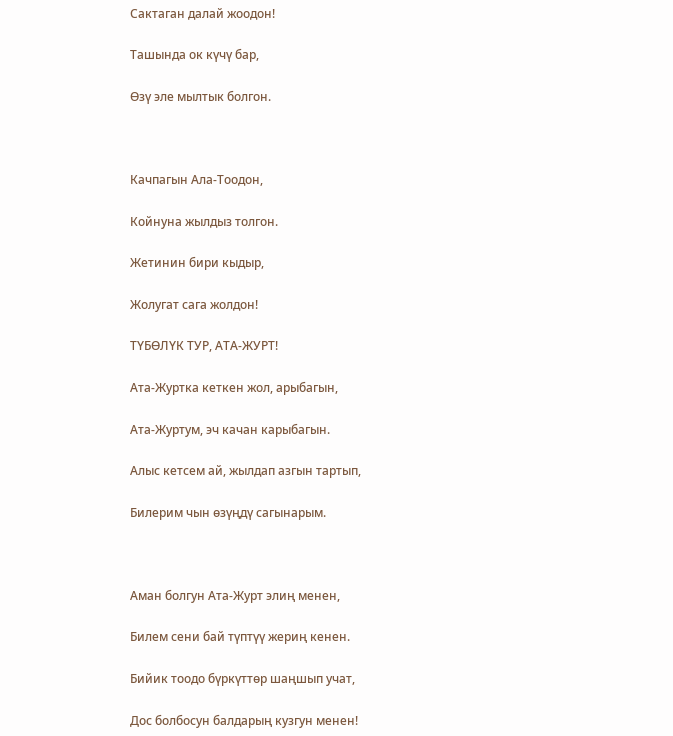Сактаган далай жоодон!

Ташында ок күчү бар,

Өзү эле мылтык болгон.



Качпагын Ала-Тоодон,

Койнуна жылдыз толгон.

Жетинин бири кыдыр,

Жолугат сага жолдон!

ТҮБӨЛҮК ТУР, АТА-ЖУРТ!

Ата-Журтка кеткен жол, арыбагын,

Ата-Журтум, эч качан карыбагын.

Алыс кетсем ай, жылдап азгын тартып,

Билерим чын өзүңдү сагынарым.



Аман болгун Ата-Журт элиң менен,

Билем сени бай түптүү жериң кенен.

Бийик тоодо бүркүттөр шаңшып учат,

Дос болбосун балдарың кузгун менен!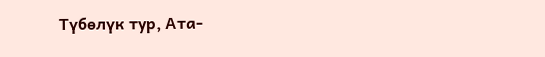Түбөлүк тур, Ата-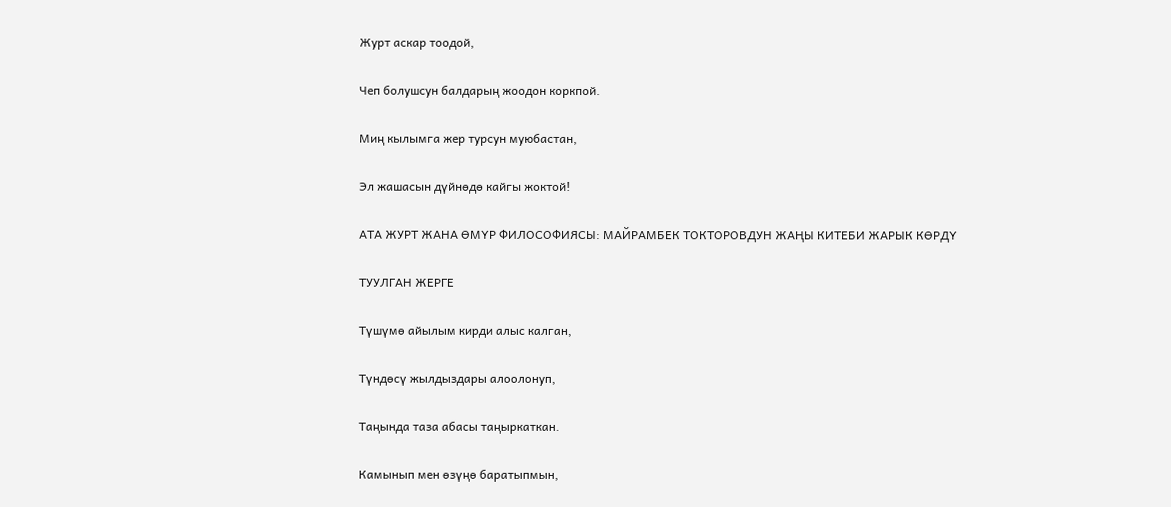Журт аскар тоодой,

Чеп болушсун балдарың жоодон коркпой.

Миң кылымга жер турсун муюбастан,

Эл жашасын дүйнөдө кайгы жоктой!

АТА ЖУРТ ЖАНА ӨМҮР ФИЛОСОФИЯСЫ: МАЙРАМБЕК ТОКТОРОВДУН ЖАҢЫ КИТЕБИ ЖАРЫК КӨРДҮ

ТУУЛГАН ЖЕРГЕ

Түшүмө айылым кирди алыс калган,

Түндөсү жылдыздары алоолонуп,

Таңында таза абасы таңыркаткан.

Камынып мен өзүңө баратыпмын,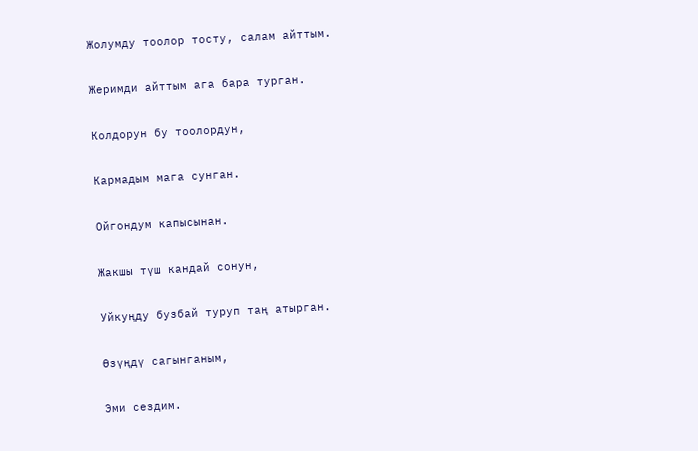Жолумду тоолор тосту, салам айттым.

Жеримди айттым ага бара турган.

Колдорун бу тоолордун,

Кармадым мага сунган.

Ойгондум капысынан.

Жакшы түш кандай сонун,

Уйкуңду бузбай туруп таң атырган.

Өзүңдү сагынганым,

Эми сездим.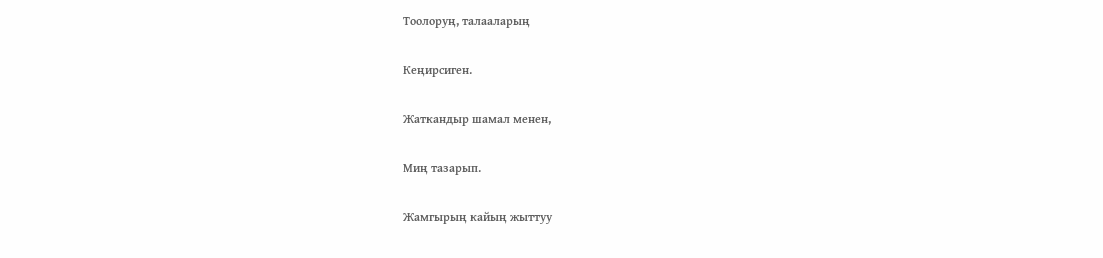Тоолоруң, талааларың

Кеңирсиген.

Жаткандыр шамал менен,

Миң тазарып.

Жамгырың кайың жыттуу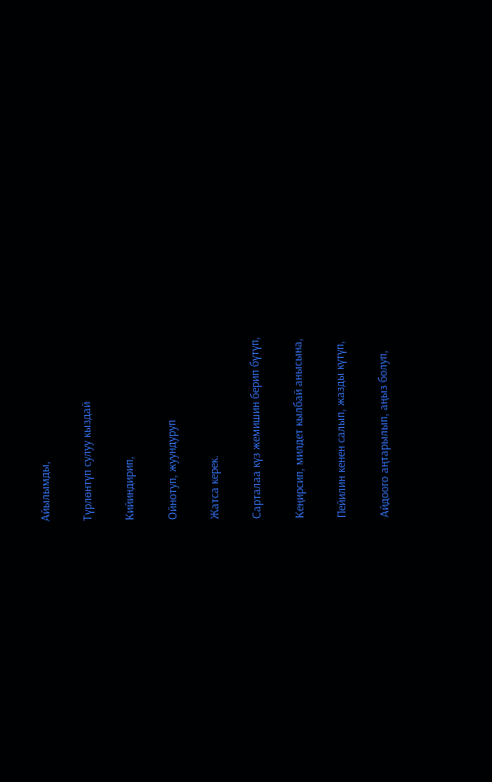Айылымды,

Түрлөнтүп сулуу кыздай

Кийиндирип,

Ойнотуп, жуундуруп

Жатса керек.

Сарталаа күз жемишин берип бүтүп,

Кеңирсип, милдет кылбай анысына,

Пейилин кенен салып, жазды күтүп,

Айдоого аңтарылып, аңыз болуп,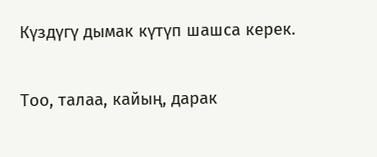Күздүгү дымак күтүп шашса керек.

Тоо, талаа, кайың, дарак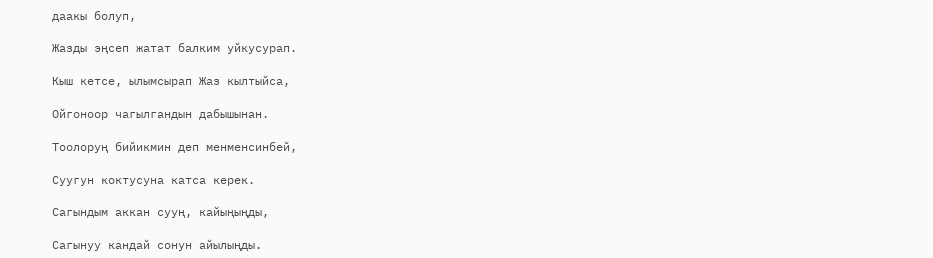даакы болуп,

Жазды эңсеп жатат балким уйкусурап.

Кыш кетсе, ылымсырап Жаз кылтыйса,

Ойгоноор чагылгандын дабышынан.

Тоолоруң бийикмин деп менменсинбей,

Суугун коктусуна катса керек.

Сагындым аккан сууң, кайыңыңды,

Сагынуу кандай сонун айылыңды.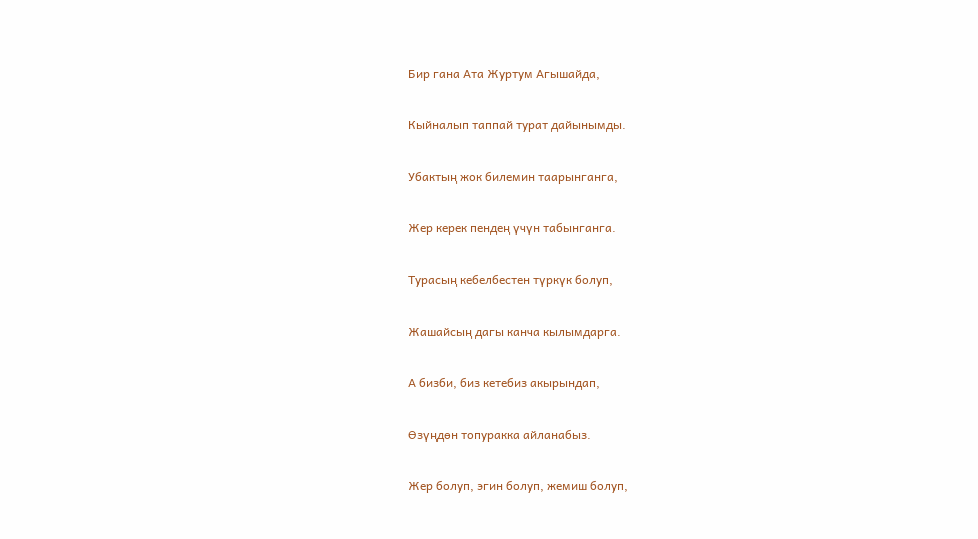Бир гана Ата Журтум Агышайда,

Кыйналып таппай турат дайынымды.

Убактың жок билемин таарынганга,

Жер керек пендең үчүн табынганга.

Турасың кебелбестен түркүк болуп,

Жашайсың дагы канча кылымдарга.

А бизби, биз кетебиз акырындап,

Өзүңдөн топуракка айланабыз.

Жер болуп, эгин болуп, жемиш болуп,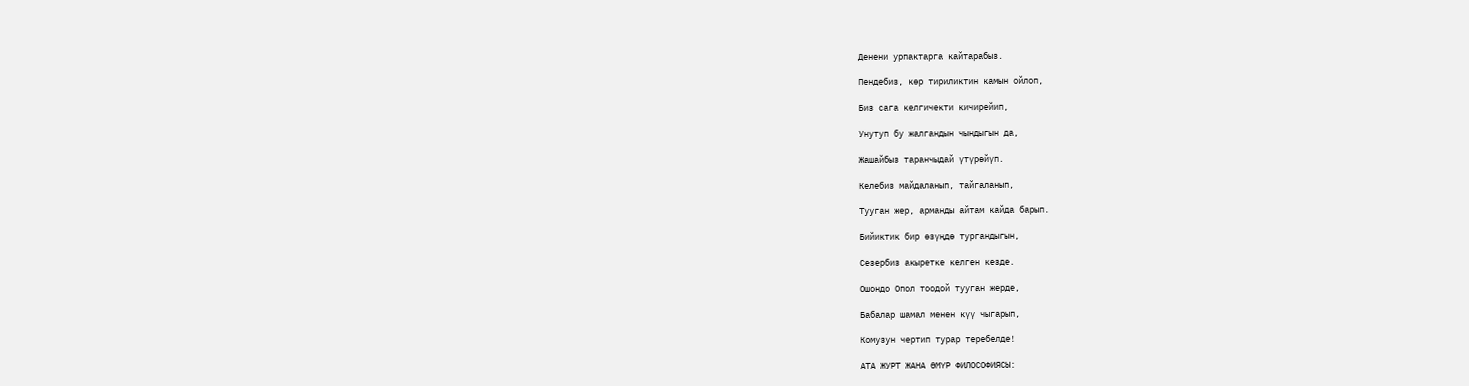Денени урпактарга кайтарабыз.

Пендебиз, көр тириликтин камын ойлоп,

Биз сага келгичекти кичирейип,

Унутуп бу жалгандын чындыгын да,

Жашайбыз таранчыдай үтүрөйүп.

Келебиз майдаланып, тайгаланып,

Тууган жер, арманды айтам кайда барып.

Бийиктик бир өзүңдө тургандыгын,

Сезербиз акыретке келген кезде.

Ошондо Опол тоодой тууган жерде,

Бабалар шамал менен күү чыгарып,

Комузун чертип турар теребелде!

АТА ЖУРТ ЖАНА ӨМҮР ФИЛОСОФИЯСЫ: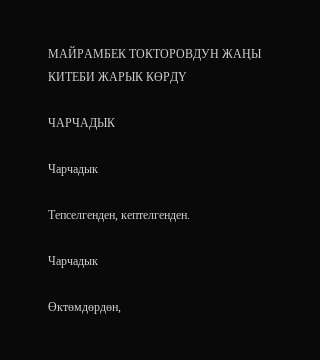МАЙРАМБЕК ТОКТОРОВДУН ЖАҢЫ КИТЕБИ ЖАРЫК КӨРДҮ

ЧАРЧАДЫК

Чарчадык

Тепселгенден, кептелгенден.

Чарчадык

Өктөмдөрдөн,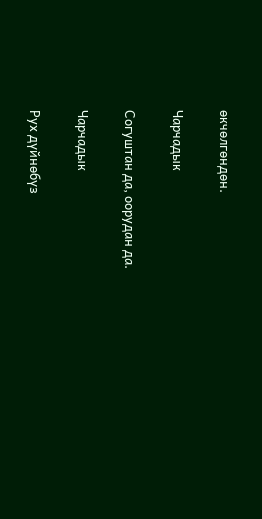өкчөлгөндөн.

Чарчадык

Согуштан да, оорудан да.

Чарчадык

Рух дүйнөбүз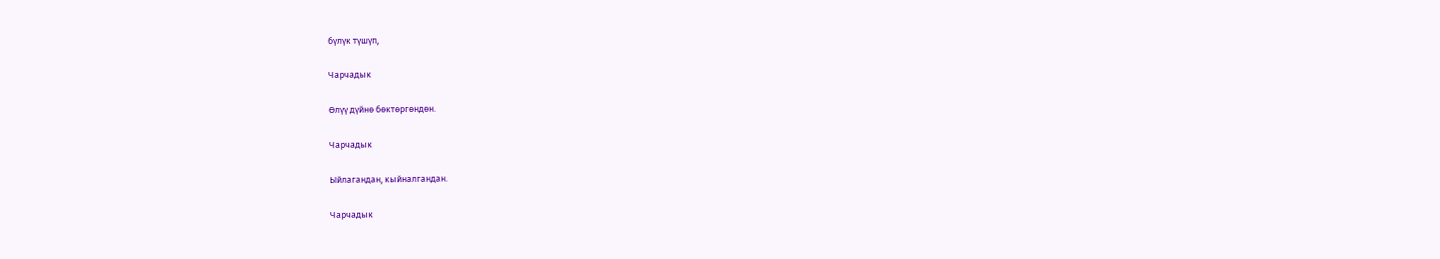бүлүк түшүп,

Чарчадык

Өлүү дүйнө бөктөргөндөн.

Чарчадык

Ыйлагандан, кыйналгандан.

Чарчадык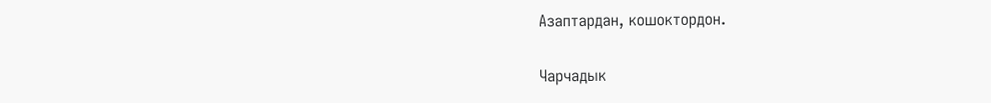Азаптардан, кошоктордон.

Чарчадык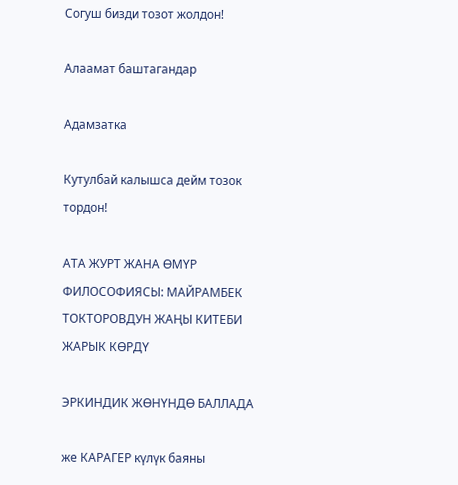Согуш бизди тозот жолдон!

Алаамат баштагандар

Адамзатка

Кутулбай калышса дейм тозок тордон!

АТА ЖУРТ ЖАНА ӨМҮР ФИЛОСОФИЯСЫ: МАЙРАМБЕК ТОКТОРОВДУН ЖАҢЫ КИТЕБИ ЖАРЫК КӨРДҮ

ЭРКИНДИК ЖӨНҮНДӨ БАЛЛАДА

же КАРАГЕР күлүк баяны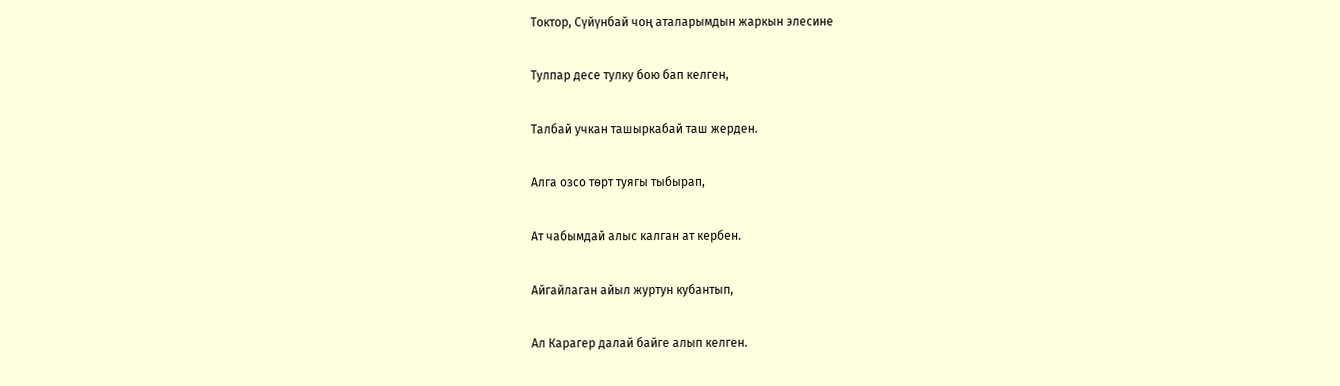Токтор, Сүйүнбай чоң аталарымдын жаркын элесине

Тулпар десе тулку бою бап келген,

Талбай учкан ташыркабай таш жерден.

Алга озсо төрт туягы тыбырап,

Ат чабымдай алыс калган ат кербен.

Айгайлаган айыл журтун кубантып,

Ал Карагер далай байге алып келген.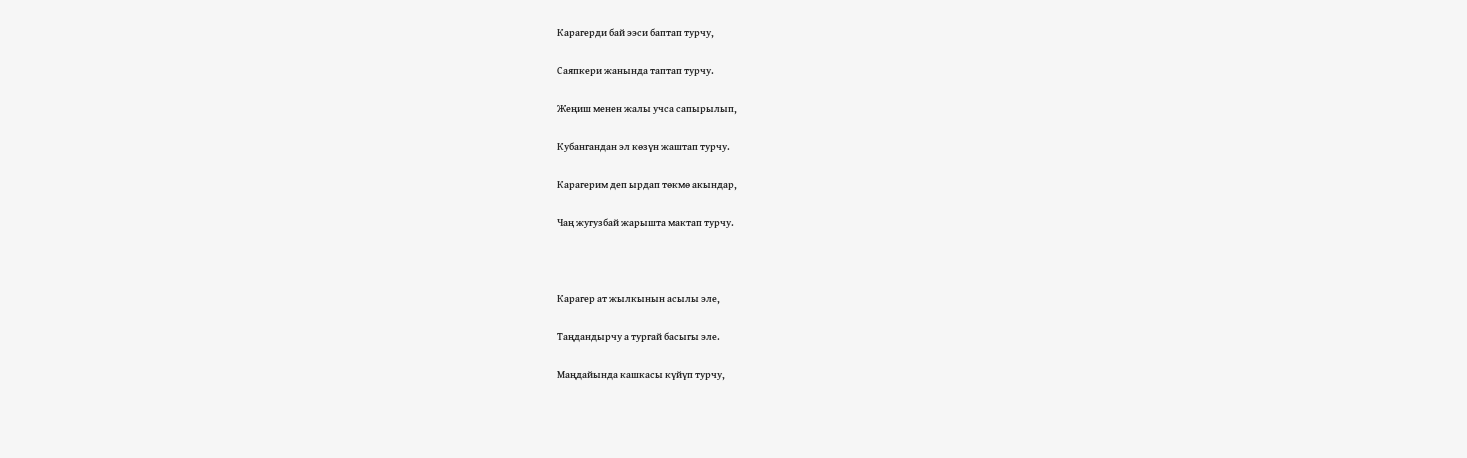Карагерди бай ээси баптап турчу,

Саяпкери жанында таптап турчу.

Жеңиш менен жалы учса сапырылып,

Кубангандан эл көзүн жаштап турчу.

Карагерим деп ырдап төкмө акындар,

Чаң жугузбай жарышта мактап турчу.



Карагер ат жылкынын асылы эле,

Таңдандырчу а тургай басыгы эле.

Маңдайында кашкасы күйүп турчу,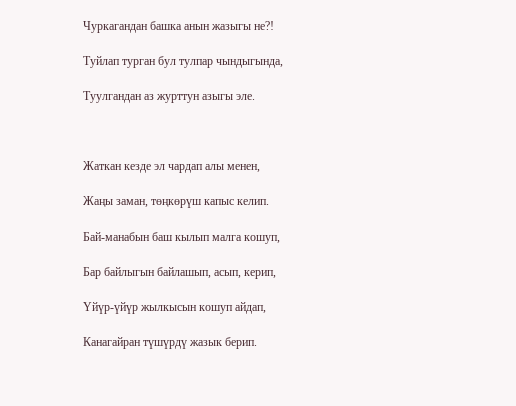Чуркагандан башка анын жазыгы не?!

Туйлап турган бул тулпар чындыгында,

Туулгандан аз журттун азыгы эле.



Жаткан кезде эл чардап алы менен,

Жаңы заман, төңкөрүш капыс келип.

Бай-манабын баш кылып малга кошуп,

Бар байлыгын байлашып, асып, керип,

Үйүр-үйүр жылкысын кошуп айдап,

Канагайран түшүрдү жазык берип.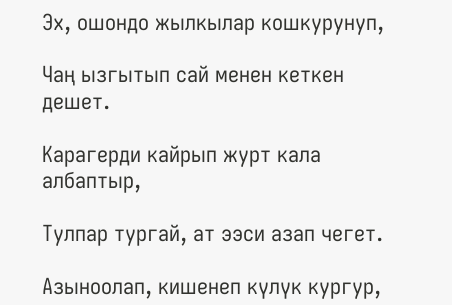Эх, ошондо жылкылар кошкурунуп,

Чаң ызгытып сай менен кеткен дешет.

Карагерди кайрып журт кала албаптыр,

Тулпар тургай, ат ээси азап чегет.

Азыноолап, кишенеп күлүк кургур,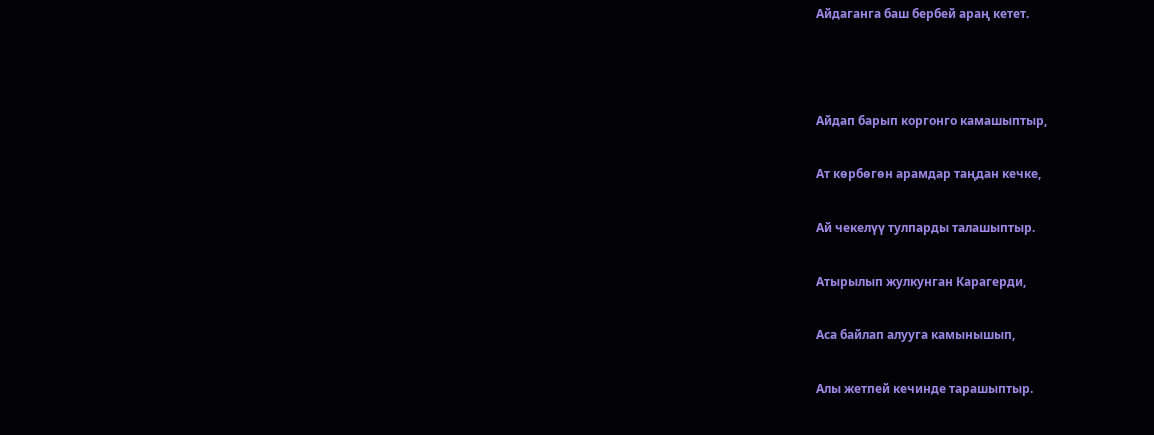Айдаганга баш бербей араң кетет.



Айдап барып коргонго камашыптыр,

Ат көрбөгөн арамдар таңдан кечке,

Ай чекелүү тулпарды талашыптыр.

Атырылып жулкунган Карагерди,

Аса байлап алууга камынышып,

Алы жетпей кечинде тарашыптыр.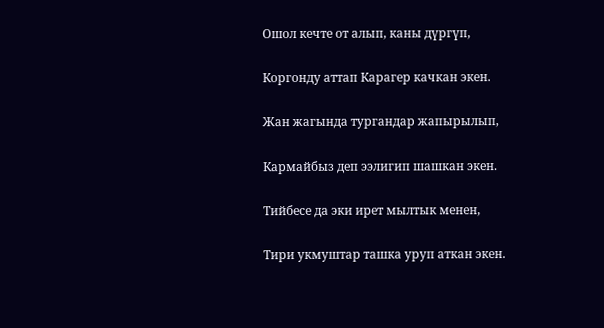Ошол кечте от алып, каны дүргүп,

Коргонду аттап Карагер качкан экен.

Жан жагында тургандар жапырылып,

Кармайбыз деп ээлигип шашкан экен.

Тийбесе да эки ирет мылтык менен,

Тири укмуштар ташка уруп аткан экен.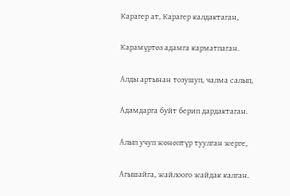Карагер ат, Карагер калдактаган,

Карамүртөз адамга карматпаган.

Алды артынан тозушуп, чалма салып,

Адамдарга буйт берип дардактаган.

Алып учуп жөнөптүр туулган жерге,

Агышайга, жайлоого жайдак калган.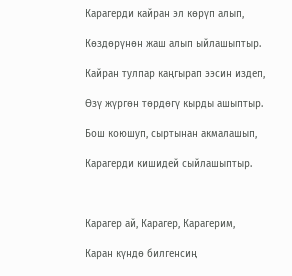Карагерди кайран эл көрүп алып,

Көздөрүнөн жаш алып ыйлашыптыр.

Кайран тулпар каңгырап ээсин издеп,

Өзү жүргөн төрдөгү кырды ашыптыр.

Бош коюшуп, сыртынан акмалашып,

Карагерди кишидей сыйлашыптыр.



Карагер ай, Карагер, Карагерим,

Каран күндө билгенсиң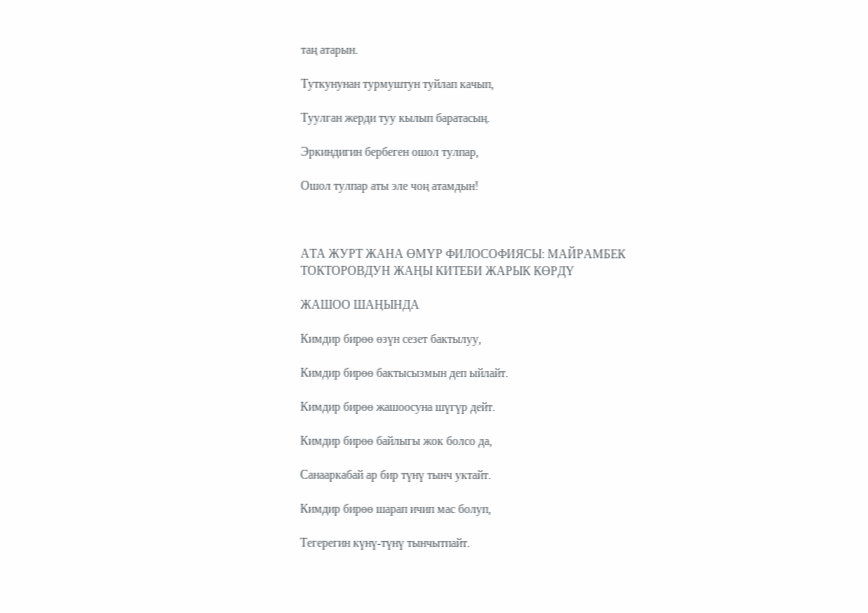таң атарын.

Туткунунан турмуштун туйлап качып,

Туулган жерди туу кылып баратасың.

Эркиндигин бербеген ошол тулпар,

Ошол тулпар аты эле чоң атамдын!



АТА ЖУРТ ЖАНА ӨМҮР ФИЛОСОФИЯСЫ: МАЙРАМБЕК ТОКТОРОВДУН ЖАҢЫ КИТЕБИ ЖАРЫК КӨРДҮ

ЖАШОО ШАҢЫНДА

Кимдир бирөө өзүн сезет бактылуу,

Кимдир бирөө бактысызмын деп ыйлайт.

Кимдир бирөө жашоосуна шүгүр дейт.

Кимдир бирөө байлыгы жок болсо да,

Санааркабай ар бир түнү тынч уктайт.

Кимдир бирөө шарап ичип мас болуп,

Тегерегин күнү-түнү тынчытпайт.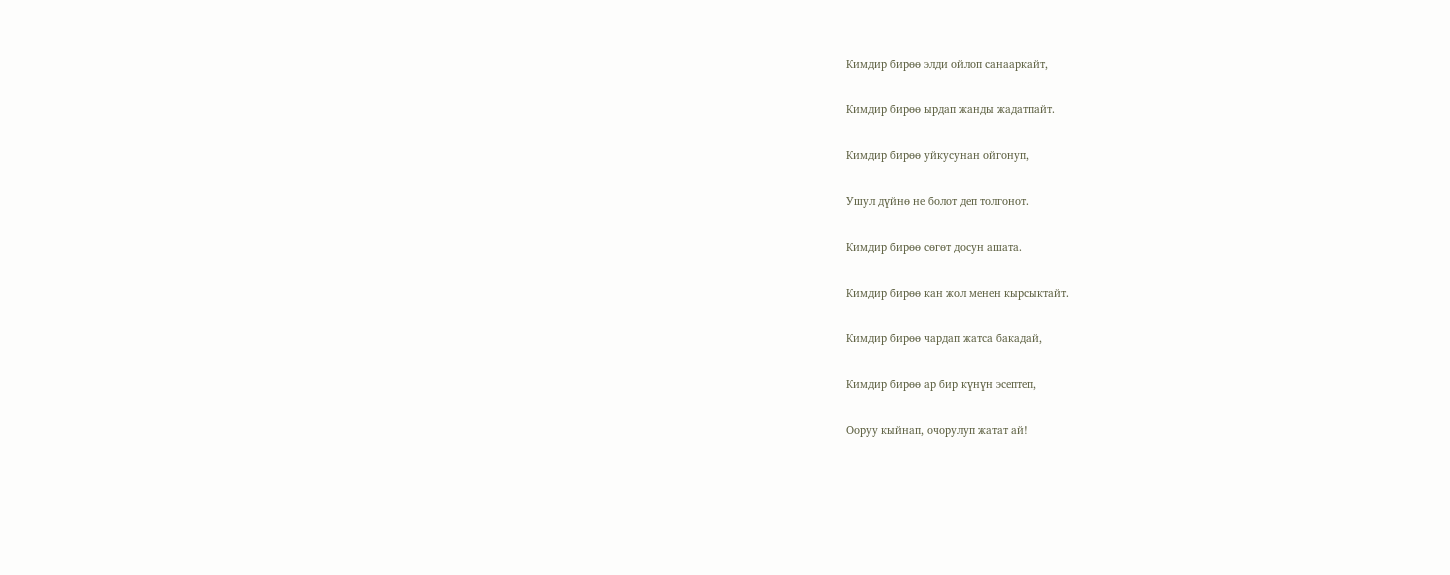Кимдир бирөө элди ойлоп санааркайт,

Кимдир бирөө ырдап жанды жадатпайт.

Кимдир бирөө уйкусунан ойгонуп,

Ушул дүйнө не болот деп толгонот.

Кимдир бирөө сөгөт досун ашата.

Кимдир бирөө кан жол менен кырсыктайт.

Кимдир бирөө чардап жатса бакадай,

Кимдир бирөө ар бир күнүн эсептеп,

Ооруу кыйнап, очорулуп жатат ай!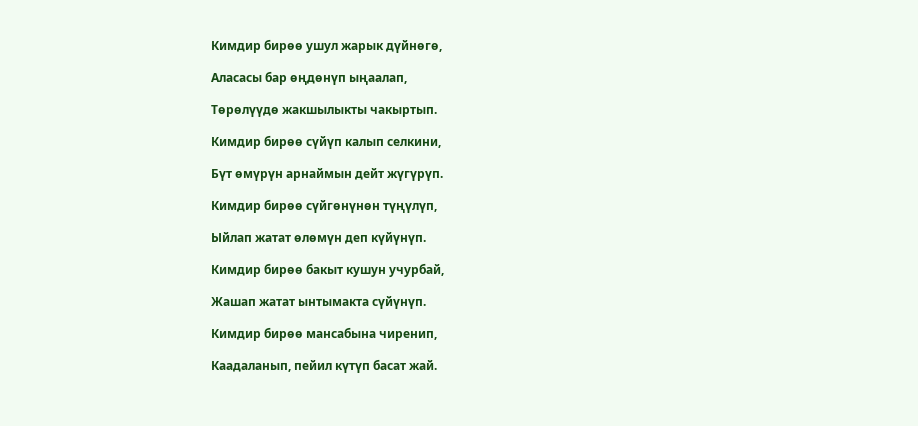Кимдир бирөө ушул жарык дүйнөгө,

Аласасы бар өңдөнүп ыңаалап,

Төрөлүүдө жакшылыкты чакыртып.

Кимдир бирөө сүйүп калып селкини,

Бүт өмүрүн арнаймын дейт жүгүрүп.

Кимдир бирөө сүйгөнүнөн түңүлүп,

Ыйлап жатат өлөмүн деп күйүнүп.

Кимдир бирөө бакыт кушун учурбай,

Жашап жатат ынтымакта сүйүнүп.

Кимдир бирөө мансабына чиренип,

Каадаланып, пейил күтүп басат жай.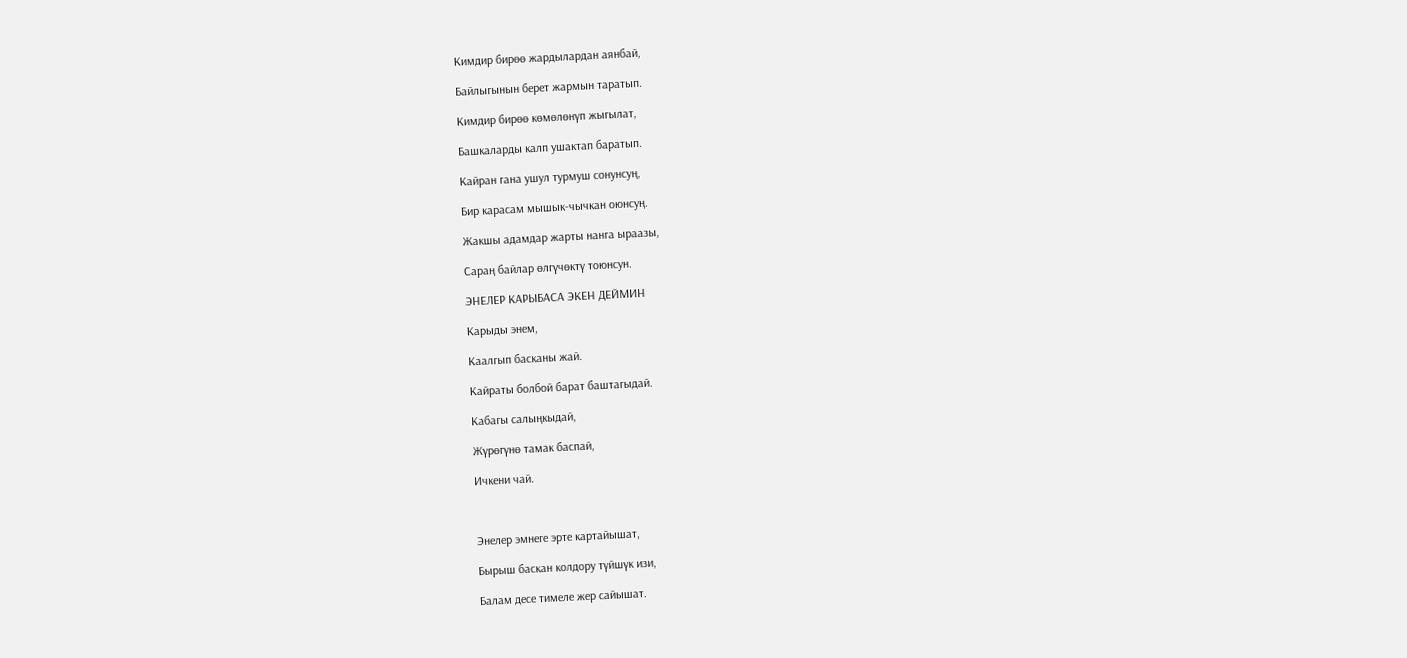Кимдир бирөө жардылардан аянбай,

Байлыгынын берет жармын таратып.

Кимдир бирөө көмөлөнүп жыгылат,

Башкаларды калп ушактап баратып.

Кайран гана ушул турмуш сонунсуң,

Бир карасам мышык-чычкан оюнсуң.

Жакшы адамдар жарты нанга ыраазы,

Сараң байлар өлгүчөктү тоюнсун.

ЭНЕЛЕР КАРЫБАСА ЭКЕН ДЕЙМИН

Карыды энем,

Каалгып басканы жай.

Кайраты болбой барат баштагыдай.

Кабагы салыңкыдай,

Жүрөгүнө тамак баспай,

Ичкени чай.



Энелер эмнеге эрте картайышат,

Бырыш баскан колдору түйшүк изи,

Балам десе тимеле жер сайышат.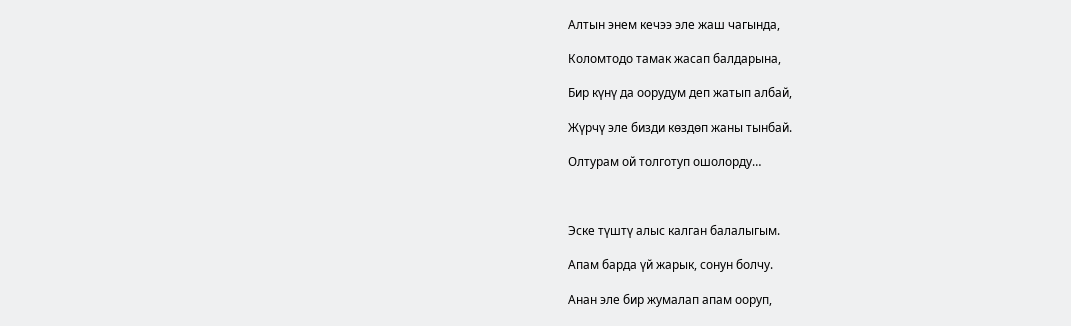Алтын энем кечээ эле жаш чагында,

Коломтодо тамак жасап балдарына,

Бир күнү да оорудум деп жатып албай,

Жүрчү эле бизди көздөп жаны тынбай.

Олтурам ой толготуп ошолорду…



Эске түштү алыс калган балалыгым.

Апам барда үй жарык, сонун болчу.

Анан эле бир жумалап апам ооруп,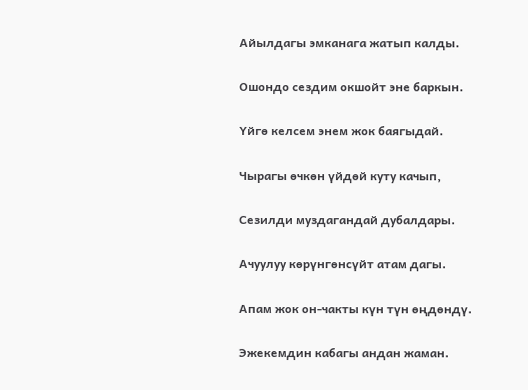Айылдагы эмканага жатып калды.

Ошондо сездим окшойт эне баркын.

Үйгө келсем энем жок баягыдай.

Чырагы өчкөн үйдөй куту качып,

Сезилди муздагандай дубалдары.

Ачуулуу көрүнгөнсүйт атам дагы.

Апам жок он-чакты күн түн өңдөндү.

Эжекемдин кабагы андан жаман.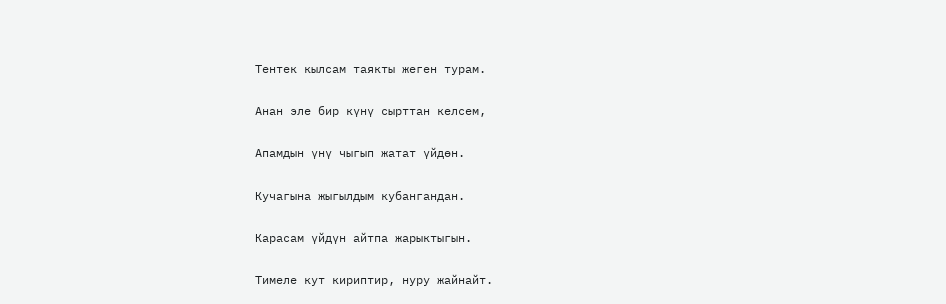Тентек кылсам таякты жеген турам.

Анан эле бир күнү сырттан келсем,

Апамдын үнү чыгып жатат үйдөн.

Кучагына жыгылдым кубангандан.

Карасам үйдүн айтпа жарыктыгын.

Тимеле кут кириптир, нуру жайнайт.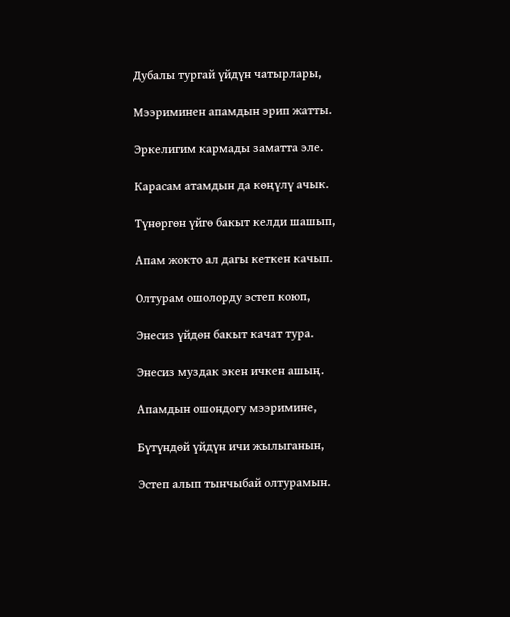Дубалы тургай үйдүн чатырлары,

Мээриминен апамдын эрип жатты.

Эркелигим кармады заматта эле.

Карасам атамдын да көңүлү ачык.

Түнөргөн үйгө бакыт келди шашып,

Апам жокто ал дагы кеткен качып.

Олтурам ошолорду эстеп коюп,

Энесиз үйдөн бакыт качат тура.

Энесиз муздак экен ичкен ашың.

Апамдын ошондогу мээримине,

Бүтүндөй үйдүн ичи жылыганын,

Эстеп алып тынчыбай олтурамын.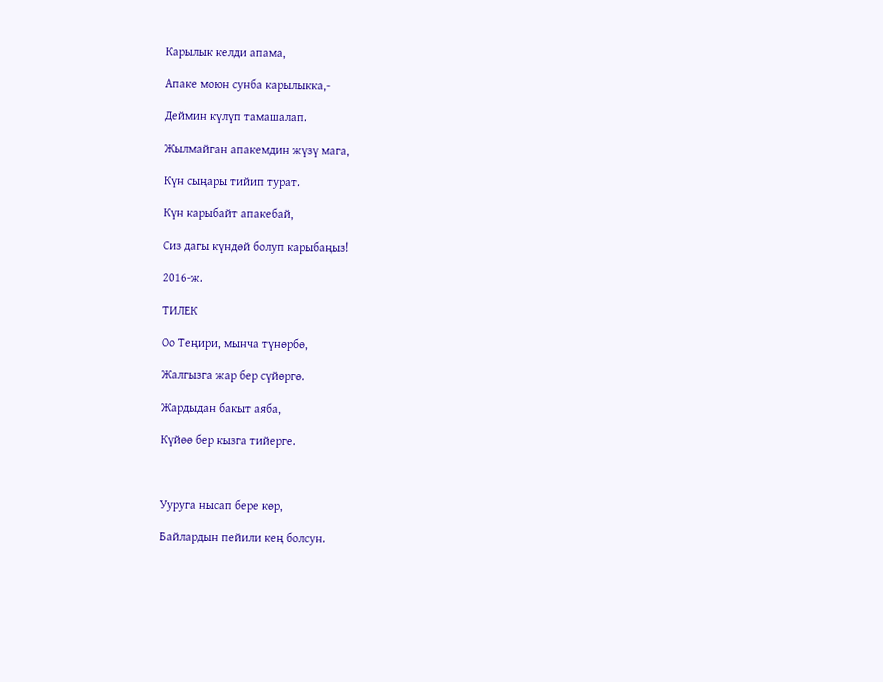Карылык келди апама,

Апаке моюн сунба карылыкка,-

Деймин күлүп тамашалап.

Жылмайган апакемдин жүзү мага,

Күн сыңары тийип турат.

Күн карыбайт апакебай,

Сиз дагы күндөй болуп карыбаңыз!

2016-ж.

ТИЛЕК

Оо Теңири, мынча түнөрбө,

Жалгызга жар бер сүйөргө.

Жардыдан бакыт аяба,

Күйөө бер кызга тийерге.



Ууруга нысап бере көр,

Байлардын пейили кең болсун.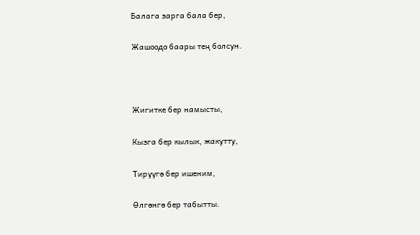Балага зарга бала бер,

Жашоодо баары тең болсун.



Жигитке бер намысты,

Кызга бер кылык, жакутту,

Тирүүгө бер ишеним,

Өлгөнгө бер табытты.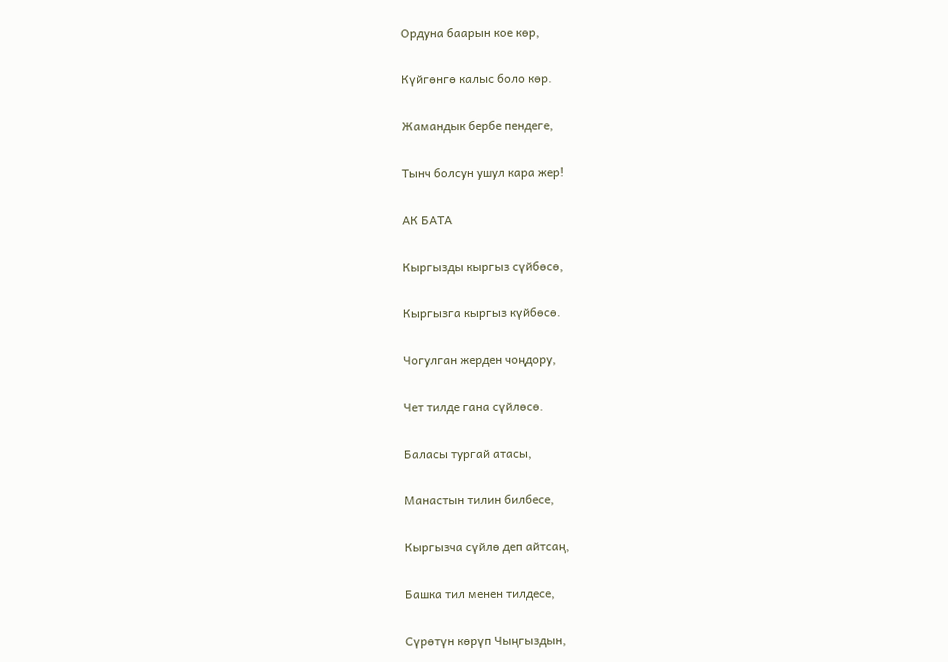Ордуна баарын кое көр,

Күйгөнгө калыс боло көр.

Жамандык бербе пендеге,

Тынч болсун ушул кара жер!

АК БАТА

Кыргызды кыргыз сүйбөсө,

Кыргызга кыргыз күйбөсө.

Чогулган жерден чоңдору,

Чет тилде гана сүйлөсө.

Баласы тургай атасы,

Манастын тилин билбесе,

Кыргызча сүйлө деп айтсаң,

Башка тил менен тилдесе,

Сүрөтүн көрүп Чыңгыздын,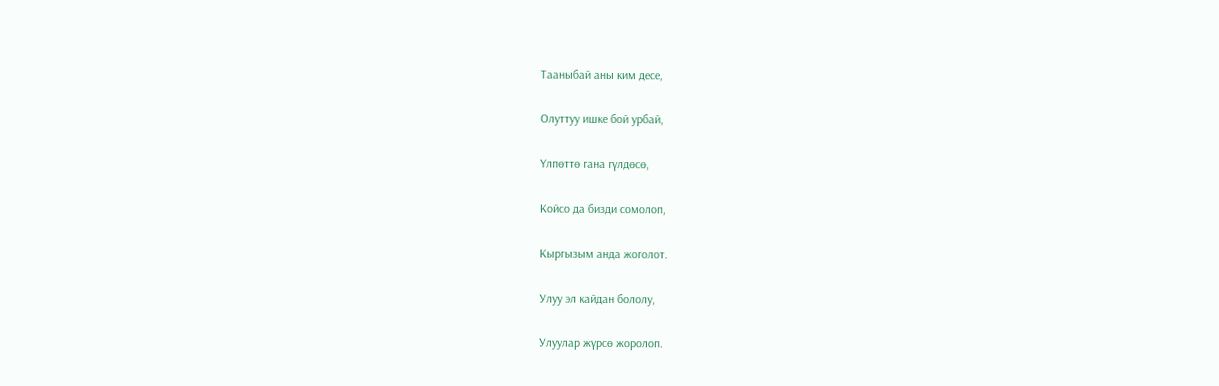Тааныбай аны ким десе,

Олуттуу ишке бой урбай,

Үлпөттө гана гүлдөсө,

Койсо да бизди сомолоп,

Кыргызым анда жоголот.

Улуу эл кайдан бололу,

Улуулар жүрсө жоролоп.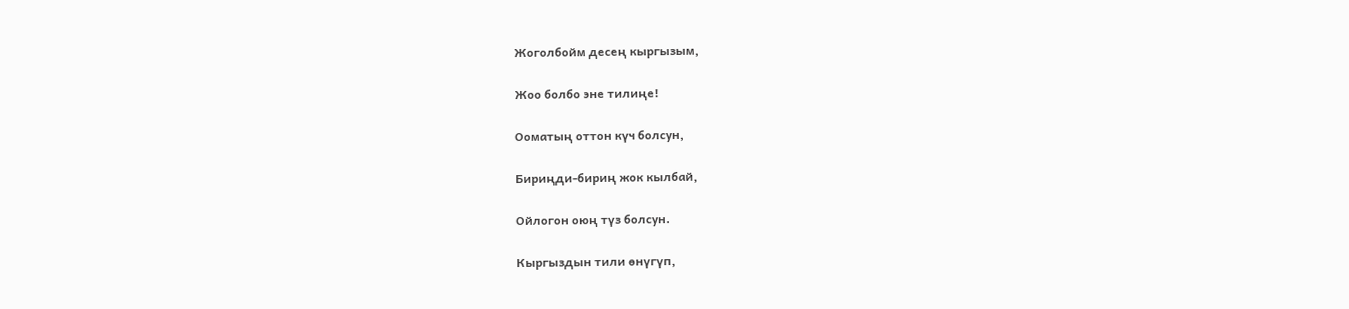Жоголбойм десең кыргызым,

Жоо болбо эне тилиңе!

Ооматың оттон күч болсун,

Бириңди-бириң жок кылбай,

Ойлогон оюң түз болсун.

Кыргыздын тили өнүгүп,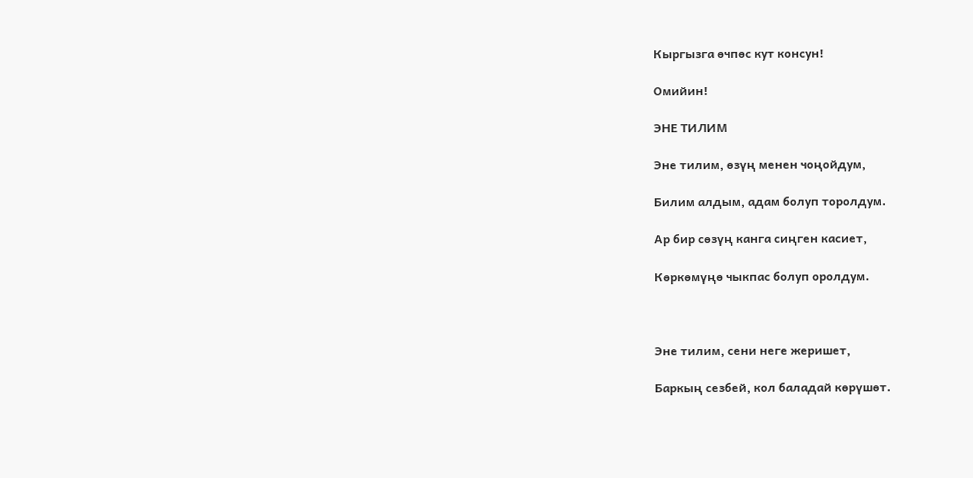Кыргызга өчпөс кут консун!

Омийин!

ЭНЕ ТИЛИМ

Эне тилим, өзүң менен чоңойдум,

Билим алдым, адам болуп торолдум.

Ар бир сөзүң канга сиңген касиет,

Көркөмүңө чыкпас болуп оролдум.



Эне тилим, сени неге жеришет,

Баркың сезбей, кол баладай көрүшөт.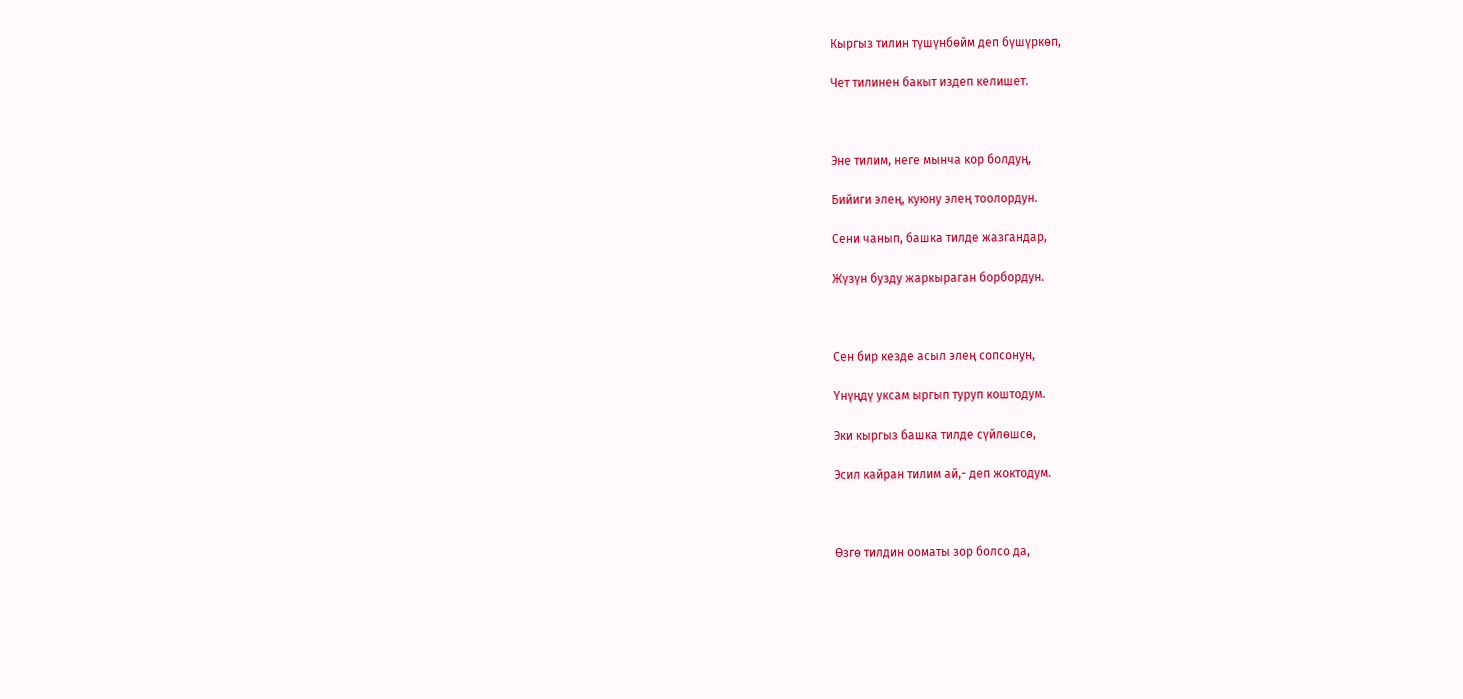Кыргыз тилин түшүнбөйм деп бүшүркөп,

Чет тилинен бакыт издеп келишет.



Эне тилим, неге мынча кор болдуң,

Бийиги элең, куюну элең тоолордун.

Сени чанып, башка тилде жазгандар,

Жүзүн бузду жаркыраган борбордун.



Сен бир кезде асыл элең сопсонун,

Үнүңдү уксам ыргып туруп коштодум.

Эки кыргыз башка тилде сүйлөшсө,

Эсил кайран тилим ай,- деп жоктодум.



Өзгө тилдин ооматы зор болсо да,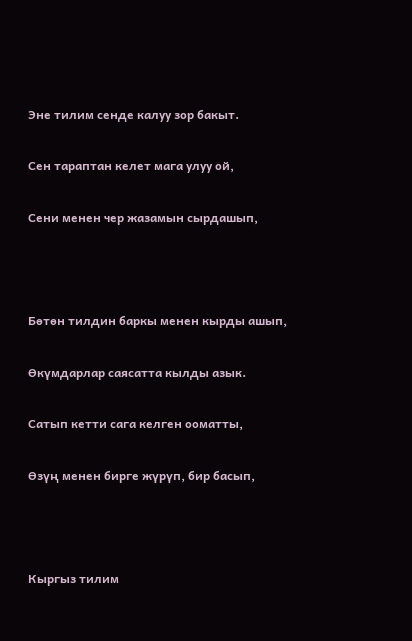Эне тилим сенде калуу зор бакыт.

Сен тараптан келет мага улуу ой,

Сени менен чер жазамын сырдашып,



Бөтөн тилдин баркы менен кырды ашып,

Өкүмдарлар саясатта кылды азык.

Сатып кетти сага келген ооматты,

Өзүң менен бирге жүрүп, бир басып,



Кыргыз тилим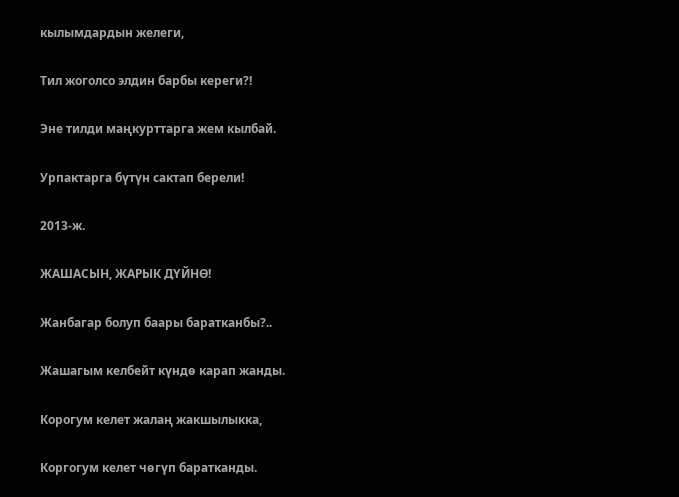кылымдардын желеги,

Тил жоголсо элдин барбы кереги?!

Эне тилди маңкурттарга жем кылбай.

Урпактарга бүтүн сактап берели!

2013-ж.

ЖАШАСЫН, ЖАРЫК ДҮЙНӨ!

Жанбагар болуп баары баратканбы?..

Жашагым келбейт күндө карап жанды.

Корогум келет жалаң жакшылыкка,

Коргогум келет чөгүп баратканды.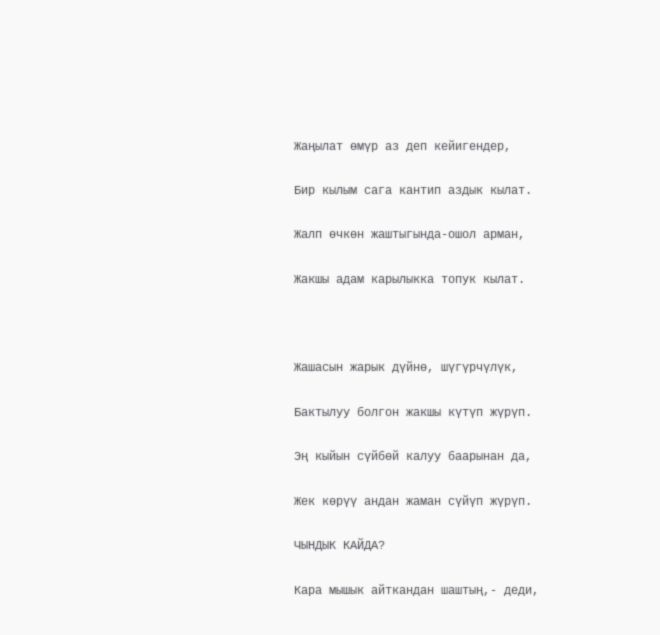Жаңылат өмүр аз деп кейигендер,

Бир кылым сага кантип аздык кылат.

Жалп өчкөн жаштыгында-ошол арман,

Жакшы адам карылыкка топук кылат.



Жашасын жарык дүйнө, шүгүрчүлүк,

Бактылуу болгон жакшы күтүп жүрүп.

Эң кыйын сүйбөй калуу баарынан да,

Жек көрүү андан жаман сүйүп жүрүп.

ЧЫНДЫК КАЙДА?

Кара мышык айткандан шаштың,- деди,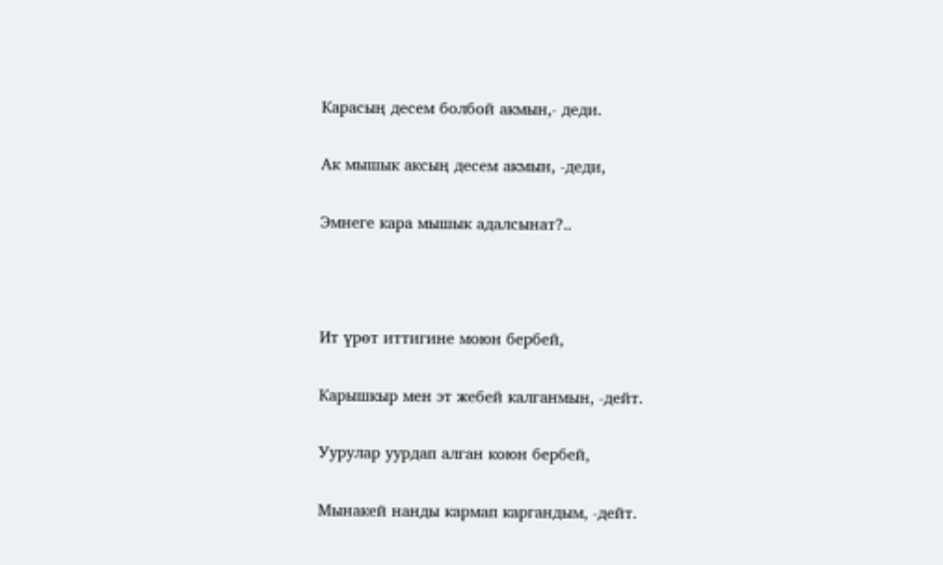Карасың десем болбой акмын,- деди.

Ак мышык аксың десем акмын, -деди,

Эмнеге кара мышык адалсынат?..



Ит үрөт иттигине моюн бербей,

Карышкыр мен эт жебей калганмын, -дейт.

Уурулар уурдап алган коюн бербей,

Мынакей нанды кармап каргандым, -дейт.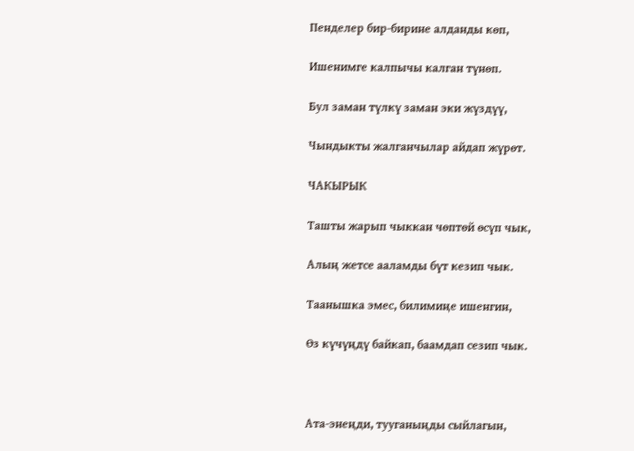Пенделер бир-бирине алданды көп,

Ишенимге калпычы калган түнөп.

Бул заман түлкү заман эки жүздүү,

Чындыкты жалганчылар айдап жүрөт.

ЧАКЫРЫК

Ташты жарып чыккан чөптөй өсүп чык,

Алың жетсе ааламды бүт кезип чык.

Таанышка эмес, билимиңе ишенгин,

Өз күчүңдү байкап, баамдап сезип чык.



Ата-энеңди, тууганыңды сыйлагын,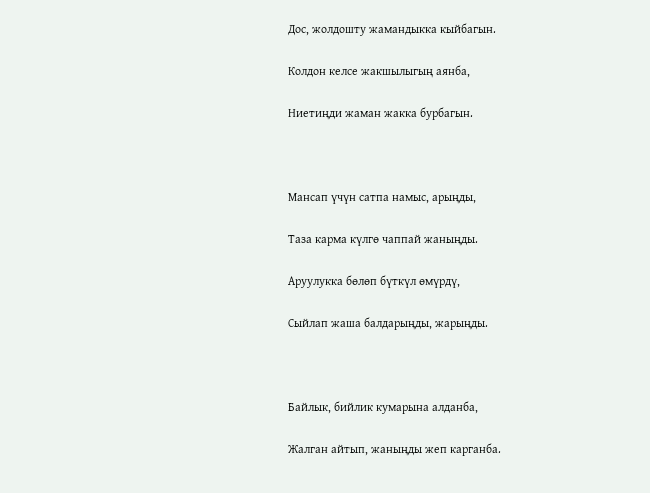Дос, жолдошту жамандыкка кыйбагын.

Колдон келсе жакшылыгың аянба,

Ниетиңди жаман жакка бурбагын.



Мансап үчүн сатпа намыс, арыңды,

Таза карма күлгө чаппай жаныңды.

Аруулукка бөлөп бүткүл өмүрдү,

Сыйлап жаша балдарыңды, жарыңды.



Байлык, бийлик кумарына алданба,

Жалган айтып, жаныңды жеп карганба.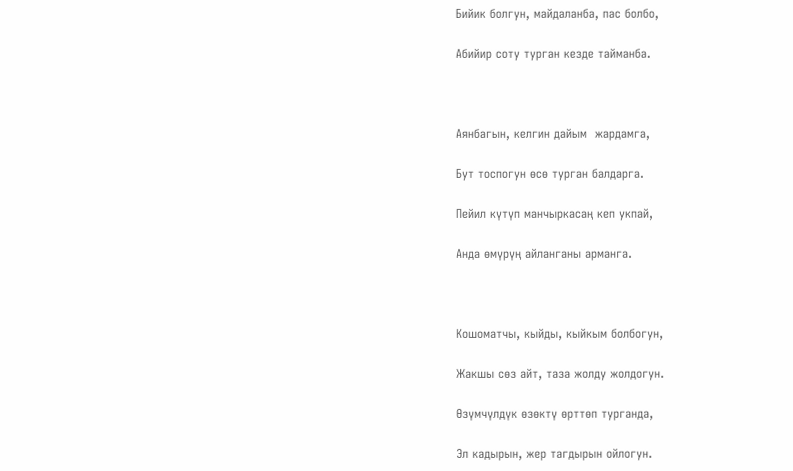Бийик болгун, майдаланба, пас болбо,

Абийир соту турган кезде тайманба.



Аянбагын, келгин дайым  жардамга,

Бут тоспогун өсө турган балдарга.

Пейил күтүп манчыркасаң кеп укпай,

Анда өмүрүң айланганы арманга.



Кошоматчы, кыйды, кыйкым болбогун,

Жакшы сөз айт, таза жолду жолдогун.

Өзүмчүлдүк өзөктү өрттөп турганда,

Эл кадырын, жер тагдырын ойлогун.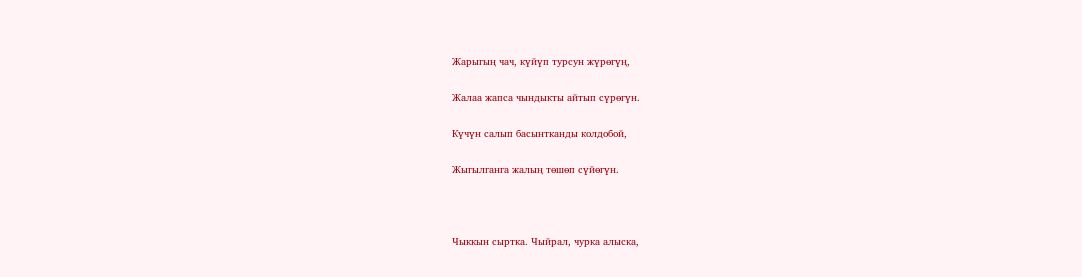Жарыгың чач, күйүп турсун жүрөгүң,

Жалаа жапса чындыкты айтып сүрөгүн.

Күчүн салып басынтканды колдобой,

Жыгылганга жалың төшөп сүйөгүн.



Чыккын сыртка. Чыйрал, чурка алыска,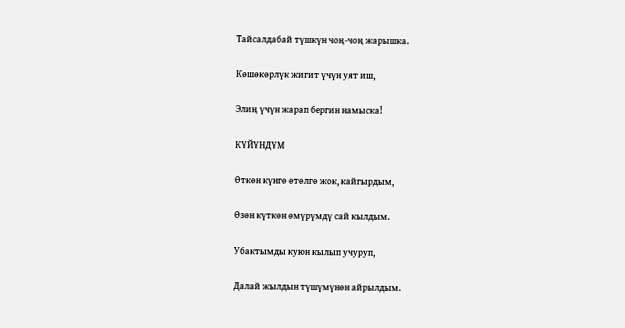Тайсалдабай түшкүн чоң-чоң жарышка.

Көшөкөрлүк жигит үчүн уят иш,

Элиң үчүн жарап бергин намыска!

КҮЙҮНДҮМ

Өткөн күнгө өтөлгө жок, кайгырдым,

Өзөн күткөн өмүрүмдү сай кылдым.

Убактымды куюн кылып учуруп,

Далай жылдын түшүмүнөн айрылдым.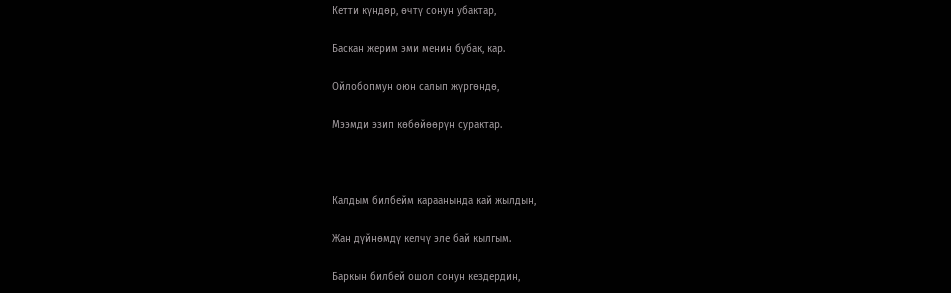Кетти күндөр, өчтү сонун убактар,

Баскан жерим эми менин бубак, кар.

Ойлобопмун оюн салып жүргөндө,

Мээмди эзип көбөйөөрүн сурактар.



Калдым билбейм караанында кай жылдын,

Жан дүйнөмдү келчү эле бай кылгым.

Баркын билбей ошол сонун кездердин,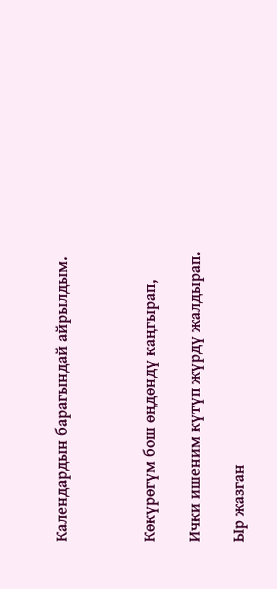Календардын барагындай айрылдым.



Көкүрөгүм бош өңдөндү каңгырап,

Ички ишеним күтүп жүрдү жалдырап.

Ыр жазган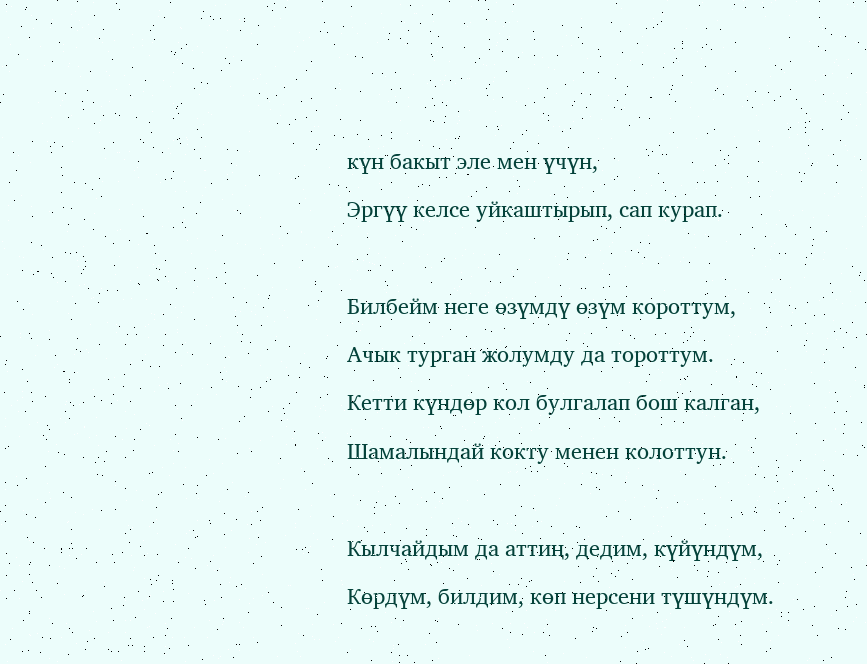күн бакыт эле мен үчүн,

Эргүү келсе уйкаштырып, сап курап.



Билбейм неге өзүмдү өзүм короттум,

Ачык турган жолумду да тороттум.

Кетти күндөр кол булгалап бош калган,

Шамалындай кокту менен колоттун.



Кылчайдым да аттиң, дедим, күйүндүм,

Көрдүм, билдим, көп нерсени түшүндүм.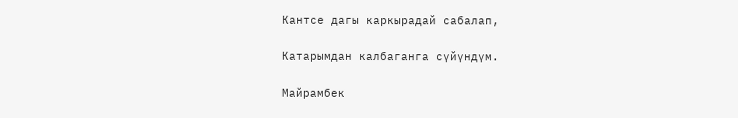Кантсе дагы каркырадай сабалап,

Катарымдан калбаганга сүйүндүм.

Майрамбек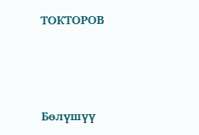ТОКТОРОВ



Бөлүшүү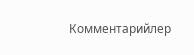Комментарийлер